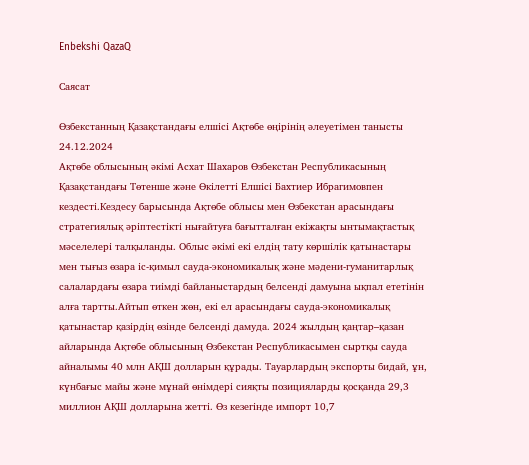Enbekshi QazaQ

Саясат

Өзбекстанның Қазақстандағы елшісі Ақтөбе өңірінің әлеуетімен танысты 24.12.2024
Ақтөбе облысының әкімі Асхат Шахаров Өзбекстан Республикасының Қазақстандағы Төтенше және Өкілетті Елшісі Бахтиер Ибрагимовпен кездесті.Кездесу барысында Ақтөбе облысы мен Өзбекстан арасындағы стратегиялық әріптестікті нығайтуға бағытталған екіжақты ынтымақтастық мәселелері талқыланды. Облыс әкімі екі елдің тату көршілік қатынастары мен тығыз өзара іс-қимыл сауда-экономикалық және мәдени-гуманитарлық салалардағы өзара тиімді байланыстардың белсенді дамуына ықпал ететінін алға тартты.Айтып өткен жөн, екі ел арасындағы сауда-экономикалық қатынастар қазірдің өзінде белсенді дамуда. 2024 жылдың қаңтар–қазан айларында Ақтөбе облысының Өзбекстан Республикасымен сыртқы сауда айналымы 40 млн АҚШ долларын құрады. Тауарлардың экспорты бидай, ұн, күнбағыс майы және мұнай өнімдері сияқты позицияларды қосқанда 29,3 миллион АҚШ долларына жетті. Өз кезегінде импорт 10,7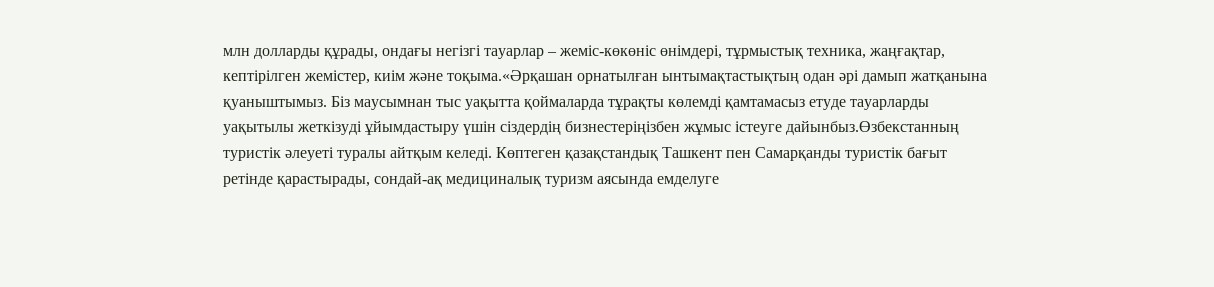млн долларды құрады, ондағы негізгі тауарлар – жеміс-көкөніс өнімдері, тұрмыстық техника, жаңғақтар, кептірілген жемістер, киім және тоқыма.«Әрқашан орнатылған ынтымақтастықтың одан әрі дамып жатқанына қуаныштымыз. Біз маусымнан тыс уақытта қоймаларда тұрақты көлемді қамтамасыз етуде тауарларды уақытылы жеткізуді ұйымдастыру үшін сіздердің бизнестеріңізбен жұмыс істеуге дайынбыз.Өзбекстанның туристік әлеуеті туралы айтқым келеді. Көптеген қазақстандық Ташкент пен Самарқанды туристік бағыт ретінде қарастырады, сондай-ақ медициналық туризм аясында емделуге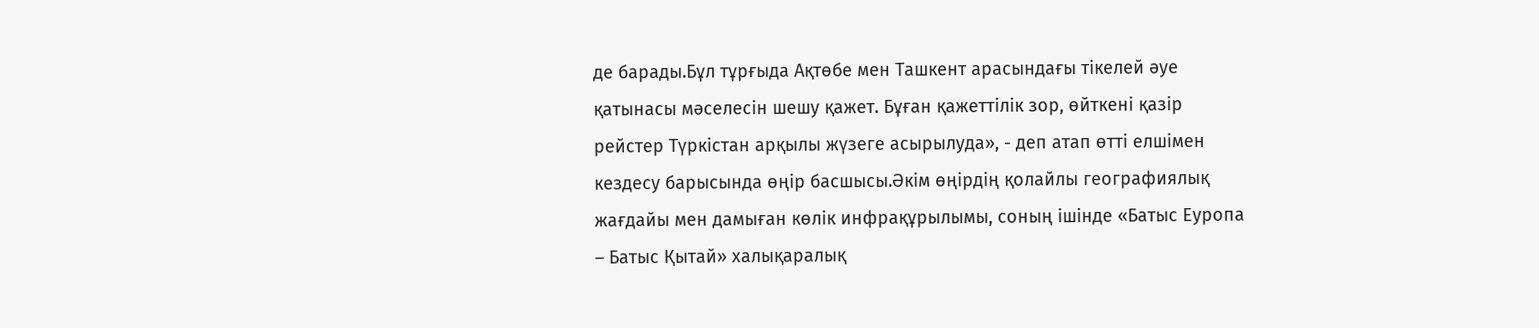де барады.Бұл тұрғыда Ақтөбе мен Ташкент арасындағы тікелей әуе қатынасы мәселесін шешу қажет. Бұған қажеттілік зор, өйткені қазір рейстер Түркістан арқылы жүзеге асырылуда», - деп атап өтті елшімен кездесу барысында өңір басшысы.Әкім өңірдің қолайлы географиялық жағдайы мен дамыған көлік инфрақұрылымы, соның ішінде «Батыс Еуропа – Батыс Қытай» халықаралық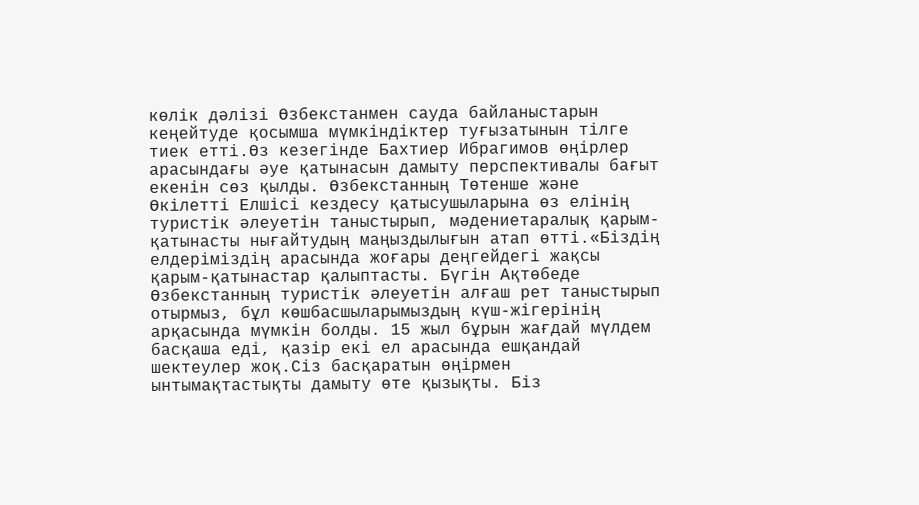көлік дәлізі Өзбекстанмен сауда байланыстарын кеңейтуде қосымша мүмкіндіктер туғызатынын тілге тиек етті.Өз кезегінде Бахтиер Ибрагимов өңірлер арасындағы әуе қатынасын дамыту перспективалы бағыт екенін сөз қылды. Өзбекстанның Төтенше және Өкілетті Елшісі кездесу қатысушыларына өз елінің туристік әлеуетін таныстырып, мәдениетаралық қарым-қатынасты нығайтудың маңыздылығын атап өтті.«Біздің елдеріміздің арасында жоғары деңгейдегі жақсы қарым-қатынастар қалыптасты. Бүгін Ақтөбеде Өзбекстанның туристік әлеуетін алғаш рет таныстырып отырмыз, бұл көшбасшыларымыздың күш-жігерінің арқасында мүмкін болды. 15 жыл бұрын жағдай мүлдем басқаша еді, қазір екі ел арасында ешқандай шектеулер жоқ.Сіз басқаратын өңірмен ынтымақтастықты дамыту өте қызықты. Біз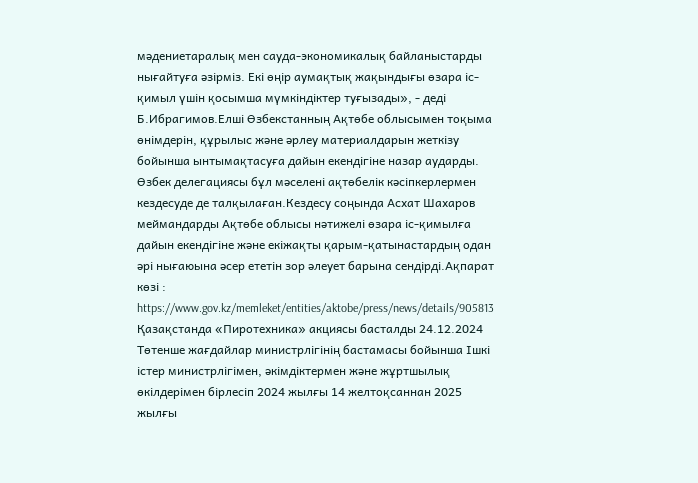мәдениетаралық мен сауда-экономикалық байланыстарды нығайтуға әзірміз. Екі өңір аумақтық жақындығы өзара іс-қимыл үшін қосымша мүмкіндіктер туғызады», - деді Б.Ибрагимов.Елші Өзбекстанның Ақтөбе облысымен тоқыма өнімдерін, құрылыс және әрлеу материалдарын жеткізу бойынша ынтымақтасуға дайын екендігіне назар аударды. Өзбек делегациясы бұл мәселені ақтөбелік кәсіпкерлермен кездесуде де талқылаған.Кездесу соңында Асхат Шахаров меймандарды Ақтөбе облысы нәтижелі өзара іс-қимылға дайын екендігіне және екіжақты қарым-қатынастардың одан әрі нығаюына әсер ететін зор әлеует барына сендірді.Ақпарат көзі : https://www.gov.kz/memleket/entities/aktobe/press/news/details/905813
Қазақстанда «Пиротехника» акциясы басталды 24.12.2024
Төтенше жағдайлар министрлігінің бастамасы бойынша Ішкі істер министрлігімен, әкімдіктермен және жұртшылық өкілдерімен бірлесіп 2024 жылғы 14 желтоқсаннан 2025 жылғы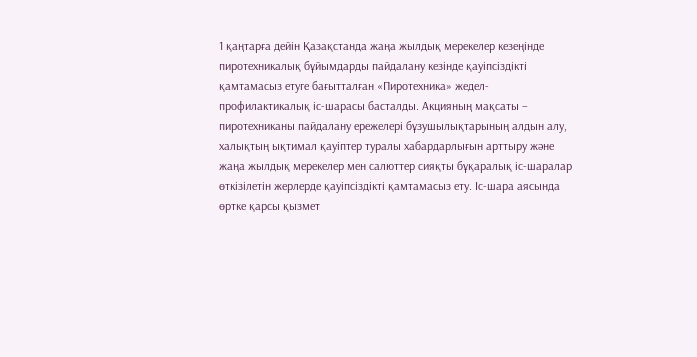1 қаңтарға дейін Қазақстанда жаңа жылдық мерекелер кезеңінде пиротехникалық бұйымдарды пайдалану кезінде қауіпсіздікті қамтамасыз етуге бағытталған «Пиротехника» жедел-профилактикалық іс-шарасы басталды. Акцияның мақсаты – пиротехниканы пайдалану ережелері бұзушылықтарының алдын алу, халықтың ықтимал қауіптер туралы хабардарлығын арттыру және жаңа жылдық мерекелер мен салюттер сияқты бұқаралық іс-шаралар өткізілетін жерлерде қауіпсіздікті қамтамасыз ету. Іс-шара аясында өртке қарсы қызмет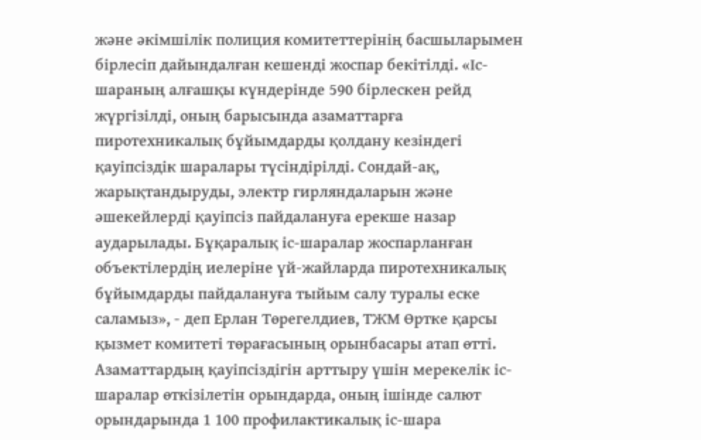және әкімшілік полиция комитеттерінің басшыларымен бірлесіп дайындалған кешенді жоспар бекітілді. «Іс-шараның алғашқы күндерінде 590 бірлескен рейд жүргізілді, оның барысында азаматтарға пиротехникалық бұйымдарды қолдану кезіндегі қауіпсіздік шаралары түсіндірілді. Сондай-ақ, жарықтандыруды, электр гирляндаларын және әшекейлерді қауіпсіз пайдалануға ерекше назар аударылады. Бұқаралық іс-шаралар жоспарланған объектілердің иелеріне үй-жайларда пиротехникалық бұйымдарды пайдалануға тыйым салу туралы еске саламыз», - деп Ерлан Төрегелдиев, ТЖМ Өртке қарсы қызмет комитеті төрағасының орынбасары атап өтті. Азаматтардың қауіпсіздігін арттыру үшін мерекелік іс-шаралар өткізілетін орындарда, оның ішінде салют орындарында 1 100 профилактикалық іс-шара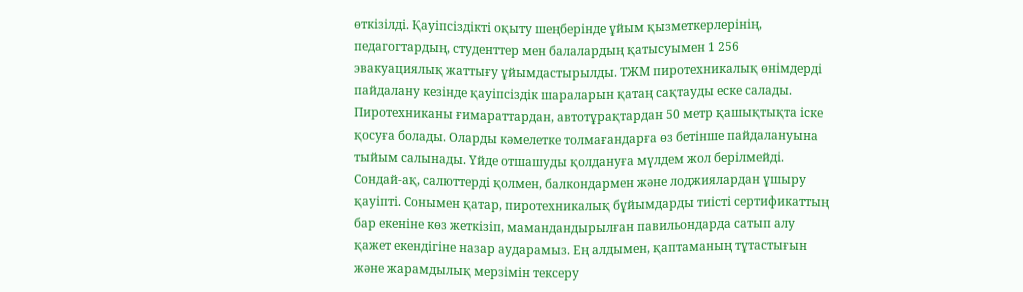өткізілді. Қауіпсіздікті оқыту шеңберінде ұйым қызметкерлерінің, педагогтардың, студенттер мен балалардың қатысуымен 1 256 эвакуациялық жаттығу ұйымдастырылды. ТЖМ пиротехникалық өнімдерді пайдалану кезінде қауіпсіздік шараларын қатаң сақтауды еске салады. Пиротехниканы ғимараттардан, автотұрақтардан 50 метр қашықтықта іске қосуға болады. Оларды кәмелетке толмағандарға өз бетінше пайдалануына тыйым салынады. Үйде отшашуды қолдануға мүлдем жол берілмейді. Сондай-ақ, салюттерді қолмен, балкондармен және лоджиялардан ұшыру қауіпті. Сонымен қатар, пиротехникалық бұйымдарды тиісті сертификаттың бар екеніне көз жеткізіп, мамандандырылған павильондарда сатып алу қажет екендігіне назар аударамыз. Ең алдымен, қаптаманың тұтастығын және жарамдылық мерзімін тексеру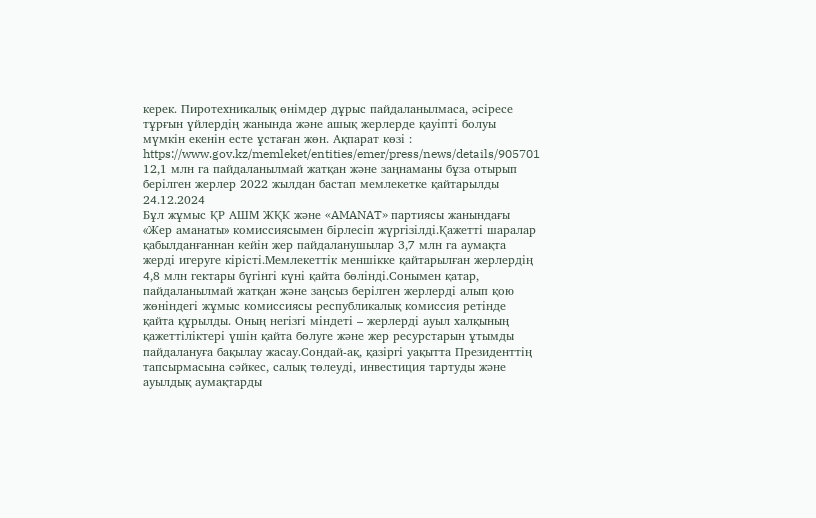керек. Пиротехникалық өнімдер дұрыс пайдаланылмаса, әсіресе тұрғын үйлердің жанында және ашық жерлерде қауіпті болуы мүмкін екенін есте ұстаған жөн. Ақпарат көзі : https://www.gov.kz/memleket/entities/emer/press/news/details/905701
12,1 млн га пайдаланылмай жатқан және заңнаманы бұза отырып берілген жерлер 2022 жылдан бастап мемлекетке қайтарылды 24.12.2024
Бұл жұмыс ҚР АШМ ЖҚК және «AMANAT» партиясы жанындағы «Жер аманаты» комиссиясымен бірлесіп жүргізілді.Қажетті шаралар қабылданғаннан кейін жер пайдаланушылар 3,7 млн га аумақта жерді игеруге кірісті.Мемлекеттік меншікке қайтарылған жерлердің 4,8 млн гектары бүгінгі күні қайта бөлінді.Сонымен қатар, пайдаланылмай жатқан және заңсыз берілген жерлерді алып қою жөніндегі жұмыс комиссиясы республикалық комиссия ретінде қайта құрылды. Оның негізгі міндеті – жерлерді ауыл халқының қажеттіліктері үшін қайта бөлуге және жер ресурстарын ұтымды пайдалануға бақылау жасау.Сондай-ақ, қазіргі уақытта Президенттің тапсырмасына сәйкес, салық төлеуді, инвестиция тартуды және ауылдық аумақтарды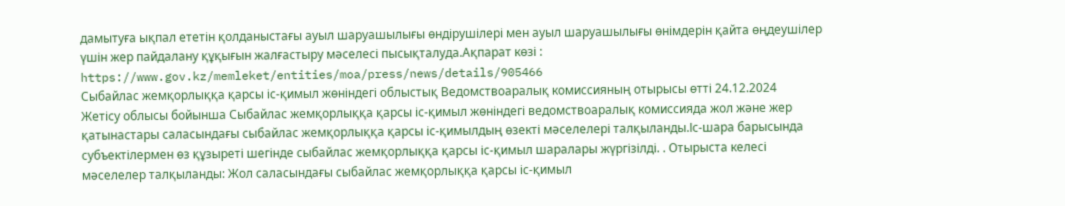дамытуға ықпал ететін қолданыстағы ауыл шаруашылығы өндірушілері мен ауыл шаруашылығы өнімдерін қайта өңдеушілер үшін жер пайдалану құқығын жалғастыру мәселесі пысықталуда.Ақпарат көзі : https://www.gov.kz/memleket/entities/moa/press/news/details/905466
Сыбайлас жемқорлыққа қарсы іс-қимыл жөніндегі облыстық Ведомствоаралық комиссияның отырысы өтті 24.12.2024
Жетісу облысы бойынша Сыбайлас жемқорлыққа қарсы іс-қимыл жөніндегі ведомствоаралық комиссияда жол және жер қатынастары саласындағы сыбайлас жемқорлыққа қарсы іс-қимылдың өзекті мәселелері талқыланды.Іс-шара барысында субъектілермен өз құзыреті шегінде сыбайлас жемқорлыққа қарсы іс-қимыл шаралары жүргізілді. . Отырыста келесі мәселелер талқыланды: Жол саласындағы сыбайлас жемқорлыққа қарсы іс-қимыл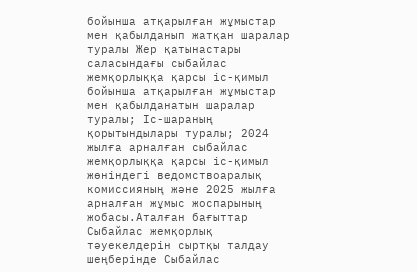бойынша атқарылған жұмыстар мен қабылданып жатқан шаралар туралы Жер қатынастары саласындағы сыбайлас жемқорлыққа қарсы іс-қимыл бойынша атқарылған жұмыстар мен қабылданатын шаралар туралы; Іс-шараның қорытындылары туралы; 2024 жылға арналған сыбайлас жемқорлыққа қарсы іс-қимыл жөніндегі ведомствоаралық комиссияның және 2025 жылға арналған жұмыс жоспарының жобасы.Аталған бағыттар Сыбайлас жемқорлық тәуекелдерін сыртқы талдау шеңберінде Сыбайлас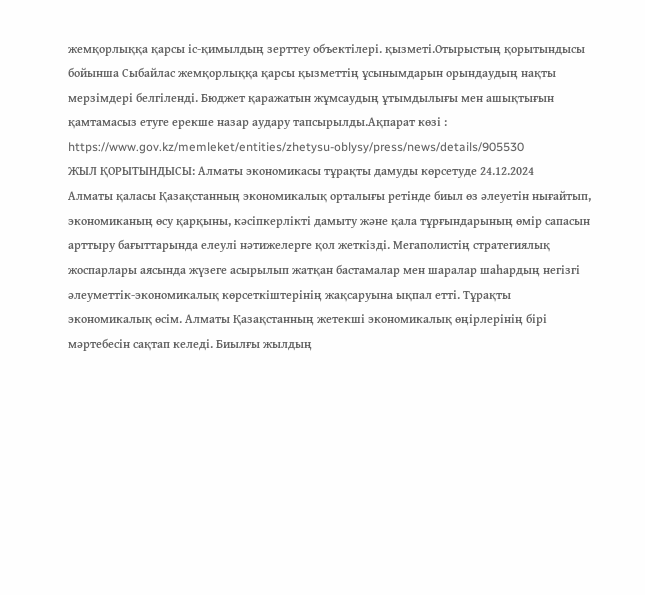жемқорлыққа қарсы іс-қимылдың зерттеу объектілері. қызметі.Отырыстың қорытындысы бойынша Сыбайлас жемқорлыққа қарсы қызметтің ұсынымдарын орындаудың нақты мерзімдері белгіленді. Бюджет қаражатын жұмсаудың ұтымдылығы мен ашықтығын қамтамасыз етуге ерекше назар аудару тапсырылды.Ақпарат көзі : https://www.gov.kz/memleket/entities/zhetysu-oblysy/press/news/details/905530
ЖЫЛ ҚОРЫТЫНДЫСЫ: Алматы экономикасы тұрақты дамуды көрсетуде 24.12.2024
Алматы қаласы Қазақстанның экономикалық орталығы ретінде биыл өз әлеуетін нығайтып, экономиканың өсу қарқыны, кәсіпкерлікті дамыту және қала тұрғындарының өмір сапасын арттыру бағыттарында елеулі нәтижелерге қол жеткізді. Мегаполистің стратегиялық жоспарлары аясында жүзеге асырылып жатқан бастамалар мен шаралар шаһардың негізгі әлеуметтік-экономикалық көрсеткіштерінің жақсаруына ықпал етті. Тұрақты экономикалық өсім. Алматы Қазақстанның жетекші экономикалық өңірлерінің бірі мәртебесін сақтап келеді. Биылғы жылдың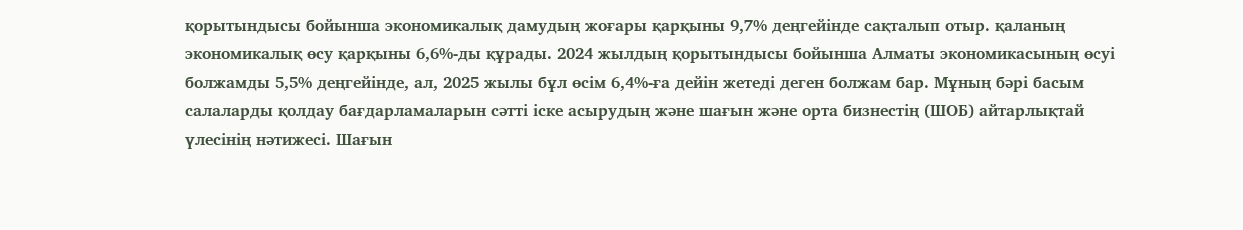қорытындысы бойынша экономикалық дамудың жоғары қарқыны 9,7% деңгейінде сақталып отыр. қаланың экономикалық өсу қарқыны 6,6%-ды құрады. 2024 жылдың қорытындысы бойынша Алматы экономикасының өсуі болжамды 5,5% деңгейінде, ал, 2025 жылы бұл өсім 6,4%-ға дейін жетеді деген болжам бар. Мұның бәрі басым салаларды қолдау бағдарламаларын сәтті іске асырудың және шағын және орта бизнестің (ШОБ) айтарлықтай үлесінің нәтижесі. Шағын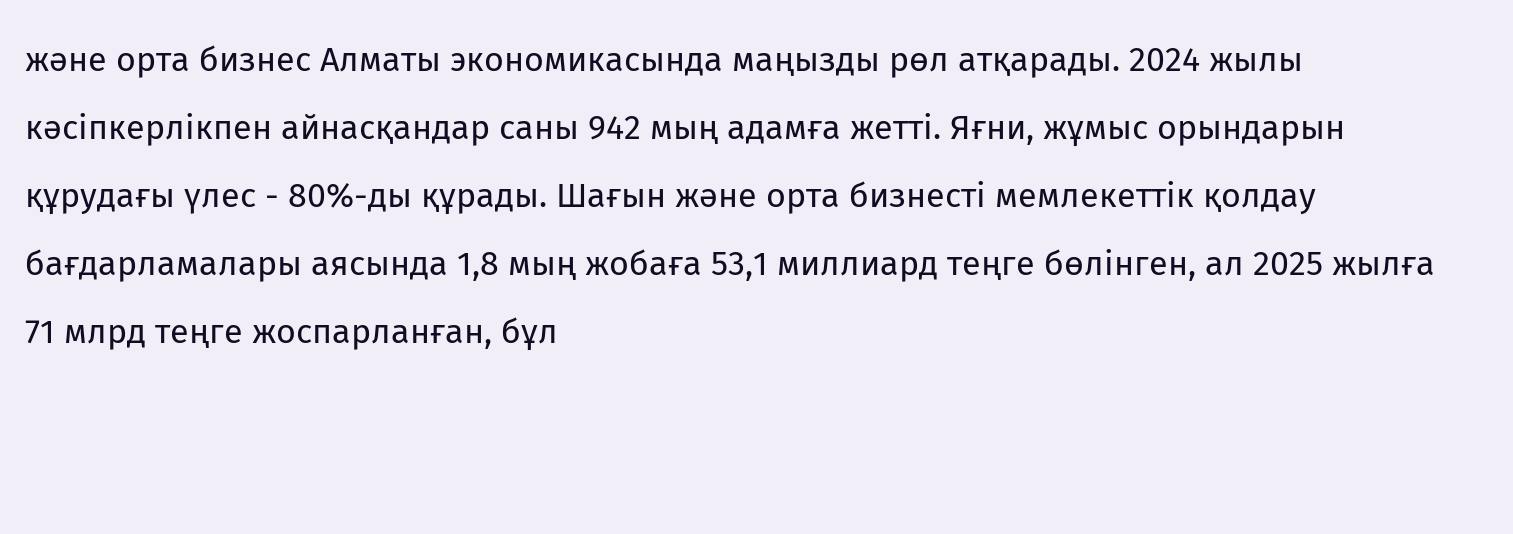және орта бизнес Алматы экономикасында маңызды рөл атқарады. 2024 жылы кәсіпкерлікпен айнасқандар саны 942 мың адамға жетті. Яғни, жұмыс орындарын құрудағы үлес - 80%-ды құрады. Шағын және орта бизнесті мемлекеттік қолдау бағдарламалары аясында 1,8 мың жобаға 53,1 миллиард теңге бөлінген, ал 2025 жылға 71 млрд теңге жоспарланған, бұл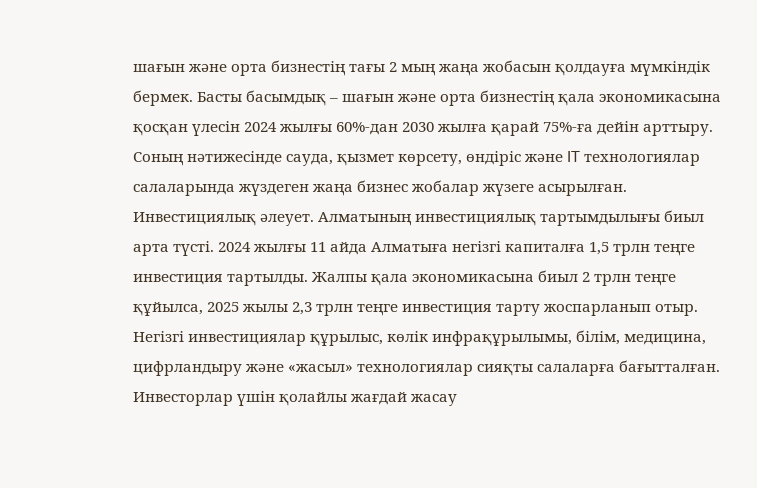шағын және орта бизнестің тағы 2 мың жаңа жобасын қолдауға мүмкіндік бермек. Басты басымдық – шағын және орта бизнестің қала экономикасына қосқан үлесін 2024 жылғы 60%-дан 2030 жылға қарай 75%-ға дейін арттыру. Соның нәтижесінде сауда, қызмет көрсету, өндіріс және IT технологиялар салаларында жүздеген жаңа бизнес жобалар жүзеге асырылған. Инвестициялық әлеует. Алматының инвестициялық тартымдылығы биыл арта түсті. 2024 жылғы 11 айда Алматыға негізгі капиталға 1,5 трлн теңге инвестиция тартылды. Жалпы қала экономикасына биыл 2 трлн теңге құйылса, 2025 жылы 2,3 трлн теңге инвестиция тарту жоспарланып отыр. Негізгі инвестициялар құрылыс, көлік инфрақұрылымы, білім, медицина, цифрландыру және «жасыл» технологиялар сияқты салаларға бағытталған. Инвесторлар үшін қолайлы жағдай жасау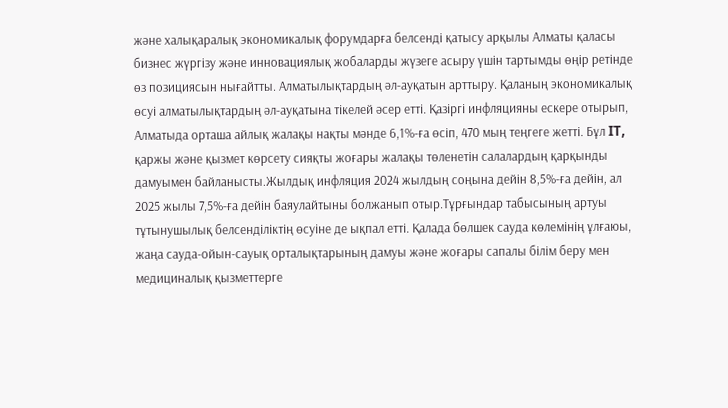және халықаралық экономикалық форумдарға белсенді қатысу арқылы Алматы қаласы бизнес жүргізу және инновациялық жобаларды жүзеге асыру үшін тартымды өңір ретінде өз позициясын нығайтты. Алматылықтардың әл-ауқатын арттыру. Қаланың экономикалық өсуі алматылықтардың әл-ауқатына тікелей әсер етті. Қазіргі инфляцияны ескере отырып, Алматыда орташа айлық жалақы нақты мәнде 6,1%-ға өсіп, 470 мың теңгеге жетті. Бұл IT, қаржы және қызмет көрсету сияқты жоғары жалақы төленетін салалардың қарқынды дамуымен байланысты.Жылдық инфляция 2024 жылдың соңына дейін 8,5%-ға дейін, ал 2025 жылы 7,5%-ға дейін баяулайтыны болжанып отыр.Тұрғындар табысының артуы тұтынушылық белсенділіктің өсуіне де ықпал етті. Қалада бөлшек сауда көлемінің ұлғаюы, жаңа сауда-ойын-сауық орталықтарының дамуы және жоғары сапалы білім беру мен медициналық қызметтерге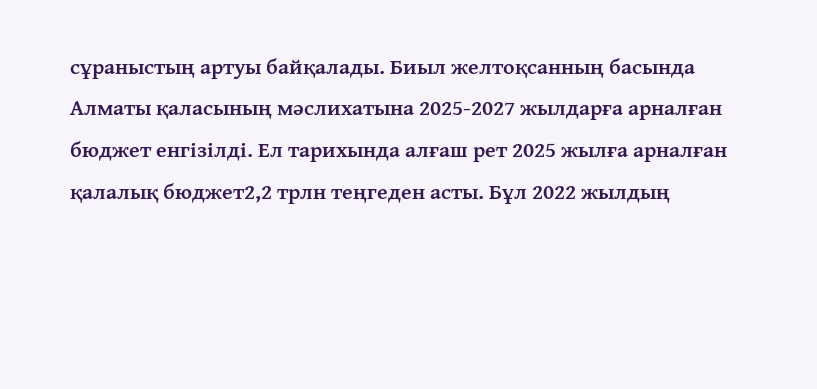сұраныстың артуы байқалады. Биыл желтоқсанның басында Алматы қаласының мәслихатына 2025-2027 жылдарға арналған бюджет енгізілді. Ел тарихында алғаш рет 2025 жылға арналған қалалық бюджет2,2 трлн теңгеден асты. Бұл 2022 жылдың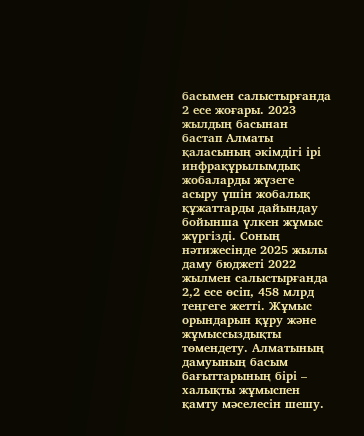басымен салыстырғанда 2 есе жоғары. 2023 жылдың басынан бастап Алматы қаласының әкімдігі ірі инфрақұрылымдық жобаларды жүзеге асыру үшін жобалық құжаттарды дайындау бойынша үлкен жұмыс жүргізді. Соның нәтижесінде 2025 жылы даму бюджеті 2022 жылмен салыстырғанда 2,2 есе өсіп, 458 млрд теңгеге жетті. Жұмыс орындарын құру және жұмыссыздықты төмендету. Алматының дамуының басым бағыттарының бірі – халықты жұмыспен қамту мәселесін шешу.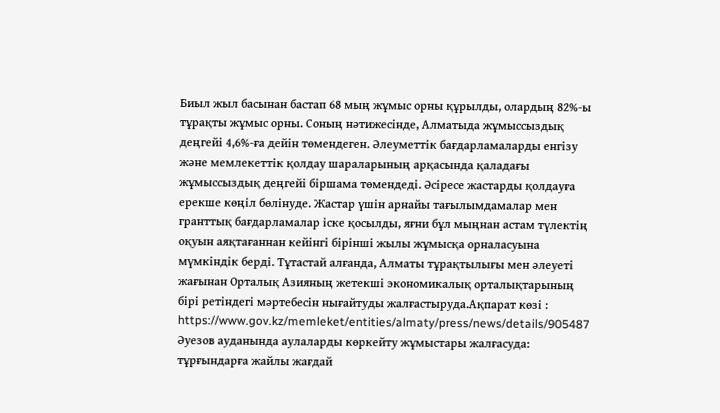Биыл жыл басынан бастап 68 мың жұмыс орны құрылды, олардың 82%-ы тұрақты жұмыс орны. Соның нәтижесінде, Алматыда жұмыссыздық деңгейі 4,6%-ға дейін төмендеген. Әлеуметтік бағдарламаларды енгізу және мемлекеттік қолдау шараларының арқасында қаладағы жұмыссыздық деңгейі біршама төмендеді. Әсіресе жастарды қолдауға ерекше көңіл бөлінуде. Жастар үшін арнайы тағылымдамалар мен гранттық бағдарламалар іске қосылды, яғни бұл мыңнан астам түлектің оқуын аяқтағаннан кейінгі бірінші жылы жұмысқа орналасуына мүмкіндік берді. Тұтастай алғанда, Алматы тұрақтылығы мен әлеуеті жағынан Орталық Азияның жетекші экономикалық орталықтарының бірі ретіндегі мәртебесін нығайтуды жалғастыруда.Ақпарат көзі : https://www.gov.kz/memleket/entities/almaty/press/news/details/905487
Әуезов ауданында аулаларды көркейту жұмыстары жалғасуда: тұрғындарға жайлы жағдай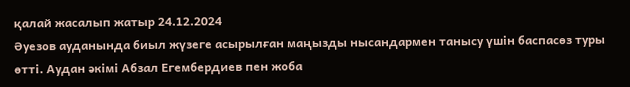қалай жасалып жатыр 24.12.2024
Әуезов ауданында биыл жүзеге асырылған маңызды нысандармен танысу үшін баспасөз туры өтті. Аудан әкімі Абзал Егембердиев пен жоба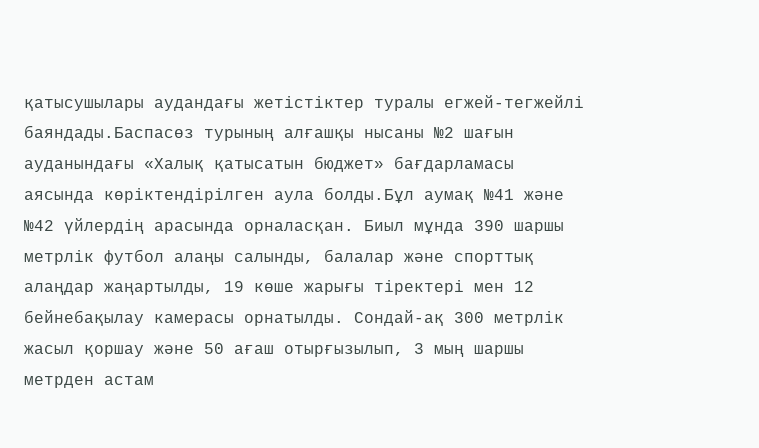қатысушылары аудандағы жетістіктер туралы егжей-тегжейлі баяндады.Баспасөз турының алғашқы нысаны №2 шағын ауданындағы «Халық қатысатын бюджет» бағдарламасы аясында көріктендірілген аула болды.Бұл аумақ №41 және №42 үйлердің арасында орналасқан. Биыл мұнда 390 шаршы метрлік футбол алаңы салынды, балалар және спорттық алаңдар жаңартылды, 19 көше жарығы тіректері мен 12 бейнебақылау камерасы орнатылды. Сондай-ақ 300 метрлік жасыл қоршау және 50 ағаш отырғызылып, 3 мың шаршы метрден астам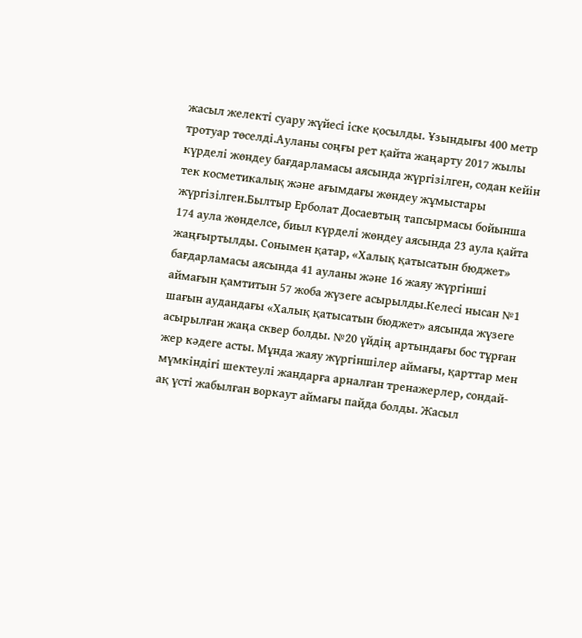жасыл желекті суару жүйесі іске қосылды. Ұзындығы 400 метр тротуар төселді.Ауланы соңғы рет қайта жаңарту 2017 жылы күрделі жөндеу бағдарламасы аясында жүргізілген, содан кейін тек косметикалық және ағымдағы жөндеу жұмыстары жүргізілген.Былтыр Ерболат Досаевтың тапсырмасы бойынша 174 аула жөнделсе, биыл күрделі жөндеу аясында 23 аула қайта жаңғыртылды. Сонымен қатар, «Халық қатысатын бюджет» бағдарламасы аясында 41 ауланы және 16 жаяу жүргінші аймағын қамтитын 57 жоба жүзеге асырылды.Келесі нысан №1 шағын аудандағы «Халық қатысатын бюджет» аясында жүзеге асырылған жаңа сквер болды. №20 үйдің артындағы бос тұрған жер кәдеге асты. Мұнда жаяу жүргіншілер аймағы, қарттар мен мүмкіндігі шектеулі жандарға арналған тренажерлер, сондай-ақ үсті жабылған воркаут аймағы пайда болды. Жасыл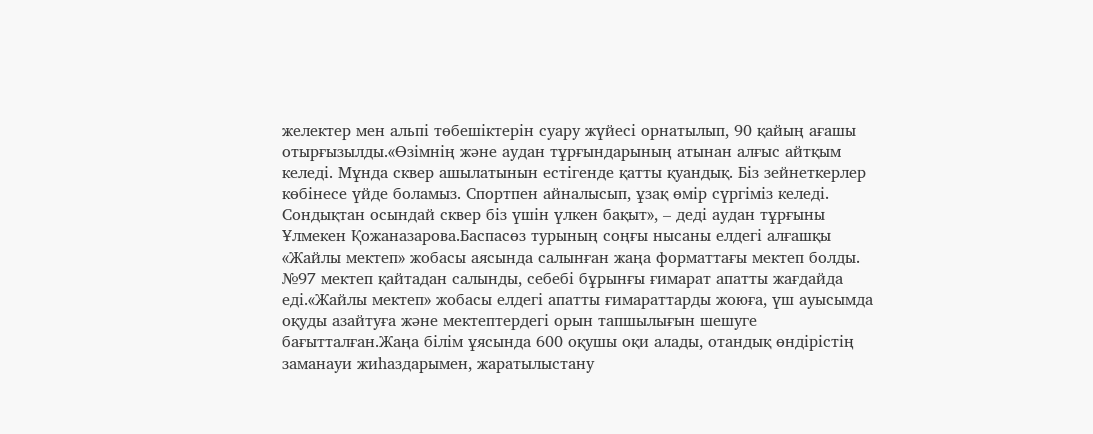желектер мен альпі төбешіктерін суару жүйесі орнатылып, 90 қайың ағашы отырғызылды.«Өзімнің және аудан тұрғындарының атынан алғыс айтқым келеді. Мұнда сквер ашылатынын естігенде қатты қуандық. Біз зейнеткерлер көбінесе үйде боламыз. Спортпен айналысып, ұзақ өмір сүргіміз келеді. Сондықтан осындай сквер біз үшін үлкен бақыт», – деді аудан тұрғыны Ұлмекен Қожаназарова.Баспасөз турының соңғы нысаны елдегі алғашқы «Жайлы мектеп» жобасы аясында салынған жаңа форматтағы мектеп болды. №97 мектеп қайтадан салынды, себебі бұрынғы ғимарат апатты жағдайда еді.«Жайлы мектеп» жобасы елдегі апатты ғимараттарды жоюға, үш ауысымда оқуды азайтуға және мектептердегі орын тапшылығын шешуге бағытталған.Жаңа білім ұясында 600 оқушы оқи алады, отандық өндірістің заманауи жиһаздарымен, жаратылыстану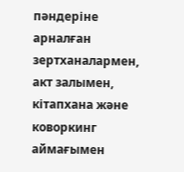пәндеріне арналған зертханалармен, акт залымен, кітапхана және коворкинг аймағымен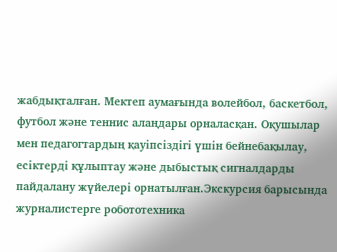жабдықталған. Мектеп аумағында волейбол, баскетбол, футбол және теннис алаңдары орналасқан. Оқушылар мен педагогтардың қауіпсіздігі үшін бейнебақылау, есіктерді құлыптау және дыбыстық сигналдарды пайдалану жүйелері орнатылған.Экскурсия барысында журналистерге робототехника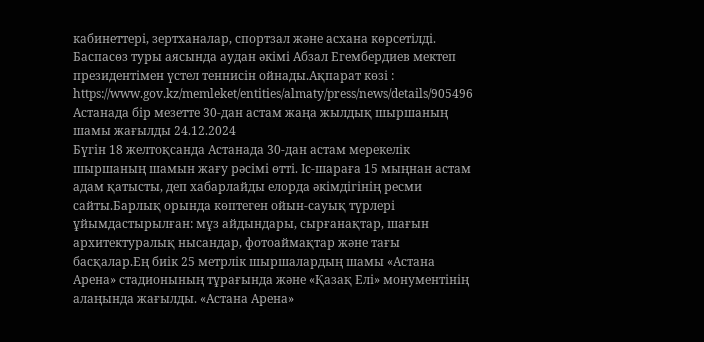кабинеттері, зертханалар, спортзал және асхана көрсетілді. Баспасөз туры аясында аудан әкімі Абзал Егембердиев мектеп президентімен үстел теннисін ойнады.Ақпарат көзі : https://www.gov.kz/memleket/entities/almaty/press/news/details/905496
Астанада бір мезетте 30-дан астам жаңа жылдық шыршаның шамы жағылды 24.12.2024
Бүгін 18 желтоқсанда Астанада 30-дан астам мерекелік шыршаның шамын жағу рәсімі өтті. Іс-шараға 15 мыңнан астам адам қатысты, деп хабарлайды елорда әкімдігінің ресми сайты.Барлық орында көптеген ойын-сауық түрлері ұйымдастырылған: мұз айдындары, сырғанақтар, шағын архитектуралық нысандар, фотоаймақтар және тағы басқалар.Ең биік 25 метрлік шыршалардың шамы «Астана Арена» стадионының тұрағында және «Қазақ Елі» монументінің алаңында жағылды. «Астана Арена»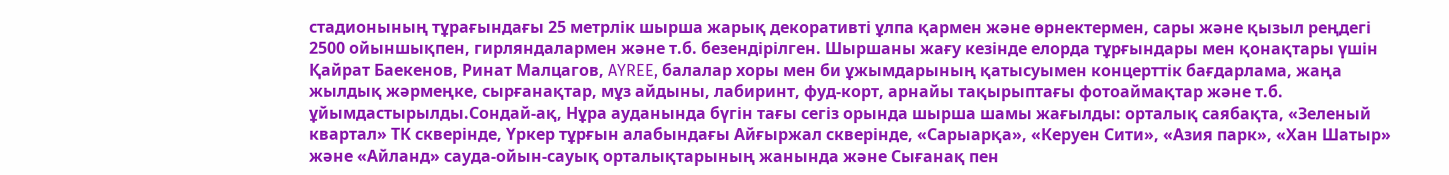стадионының тұрағындағы 25 метрлік шырша жарық декоративті ұлпа қармен және өрнектермен, сары және қызыл реңдегі 2500 ойыншықпен, гирляндалармен және т.б. безендірілген. Шыршаны жағу кезінде елорда тұрғындары мен қонақтары үшін Қайрат Баекенов, Ринат Малцагов, AYREE, балалар хоры мен би ұжымдарының қатысуымен концерттік бағдарлама, жаңа жылдық жәрмеңке, сырғанақтар, мұз айдыны, лабиринт, фуд-корт, арнайы тақырыптағы фотоаймақтар және т.б. ұйымдастырылды.Сондай-ақ, Нұра ауданында бүгін тағы сегіз орында шырша шамы жағылды: орталық саябақта, «Зеленый квартал» ТК скверінде, Үркер тұрғын алабындағы Айғыржал скверінде, «Сарыарқа», «Керуен Сити», «Азия парк», «Хан Шатыр» және «Айланд» сауда-ойын-сауық орталықтарының жанында және Сығанақ пен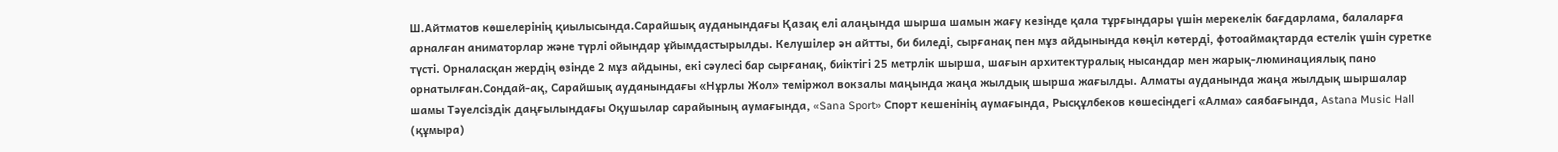Ш.Айтматов көшелерінің қиылысында.Сарайшық ауданындағы Қазақ елі алаңында шырша шамын жағу кезінде қала тұрғындары үшін мерекелік бағдарлама, балаларға арналған аниматорлар және түрлі ойындар ұйымдастырылды. Келушілер ән айтты, би биледі, сырғанақ пен мұз айдынында көңіл көтерді, фотоаймақтарда естелік үшін суретке түсті. Орналасқан жердің өзінде 2 мұз айдыны, екі сәулесі бар сырғанақ, биіктігі 25 метрлік шырша, шағын архитектуралық нысандар мен жарық-люминациялық пано орнатылған.Сондай-ақ, Сарайшық ауданындағы «Нұрлы Жол» теміржол вокзалы маңында жаңа жылдық шырша жағылды. Алматы ауданында жаңа жылдық шыршалар шамы Тәуелсіздік даңғылындағы Оқушылар сарайының аумағында, «Sana Sport» Спорт кешенінің аумағында, Рысқұлбеков көшесіндегі «Алма» саябағында, Astana Music Hall (құмыра)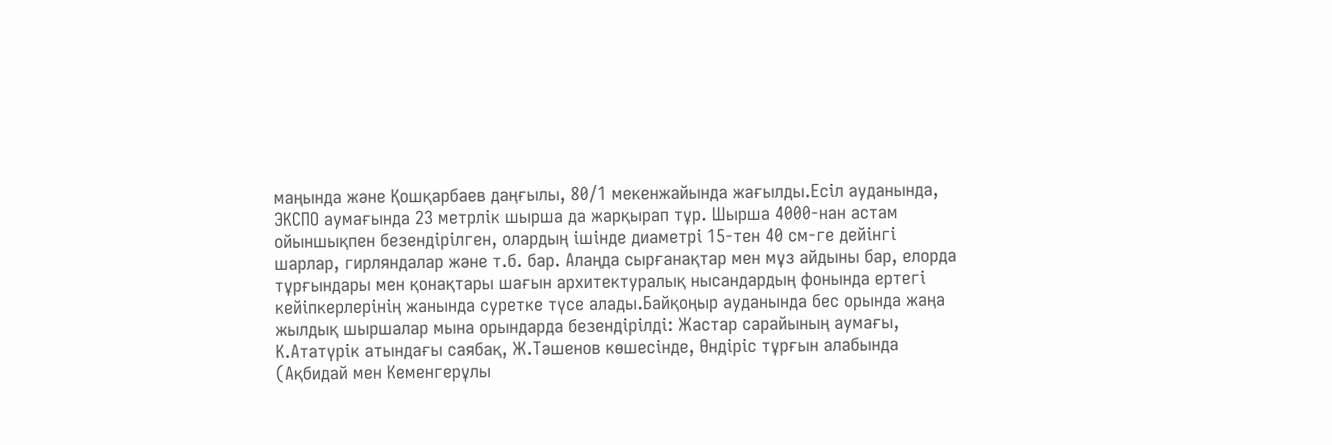маңында және Қошқарбаев даңғылы, 80/1 мекенжайында жағылды.Есіл ауданында, ЭКСПО аумағында 23 метрлік шырша да жарқырап тұр. Шырша 4000-нан астам ойыншықпен безендірілген, олардың ішінде диаметрі 15-тен 40 см-ге дейінгі шарлар, гирляндалар және т.б. бар. Алаңда сырғанақтар мен мұз айдыны бар, елорда тұрғындары мен қонақтары шағын архитектуралық нысандардың фонында ертегі кейіпкерлерінің жанында суретке түсе алады.Байқоңыр ауданында бес орында жаңа жылдық шыршалар мына орындарда безендірілді: Жастар сарайының аумағы, К.Ататүрік атындағы саябақ, Ж.Тәшенов көшесінде, Өндіріс тұрғын алабында (Ақбидай мен Кеменгерұлы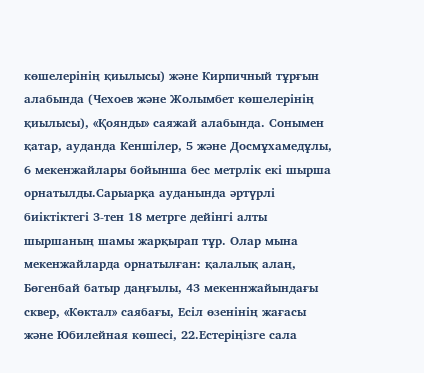көшелерінің қиылысы) және Кирпичный тұрғын алабында (Чехоев және Жолымбет көшелерінің қиылысы), «Қоянды» саяжай алабында. Сонымен қатар, ауданда Кеншілер, 5 және Досмұхамедұлы, 6 мекенжайлары бойынша бес метрлік екі шырша орнатылды.Сарыарқа ауданында әртүрлі биіктіктегі 3-тен 18 метрге дейінгі алты шыршаның шамы жарқырап тұр. Олар мына мекенжайларда орнатылған: қалалық алаң, Бөгенбай батыр даңғылы, 43 мекеннжайындағы сквер, «Көктал» саябағы, Есіл өзенінің жағасы және Юбилейная көшесі, 22.Естеріңізге сала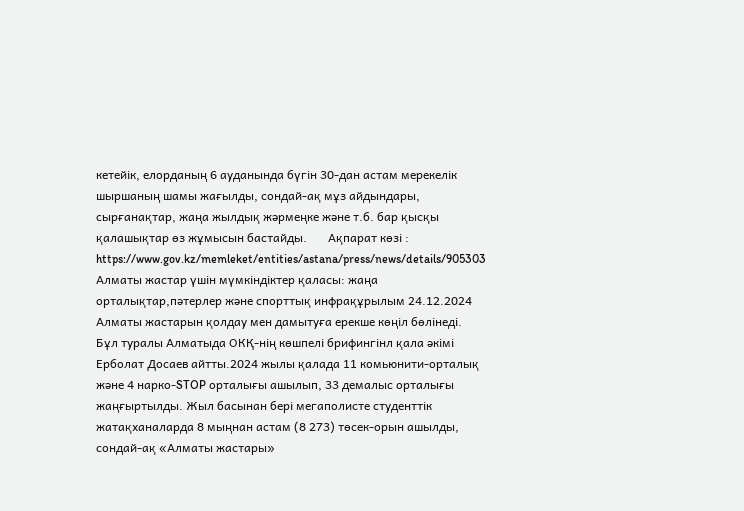кетейік, елорданың 6 ауданында бүгін 30-дан астам мерекелік шыршаның шамы жағылды, сондай-ақ мұз айдындары, сырғанақтар, жаңа жылдық жәрмеңке және т.б. бар қысқы қалашықтар өз жұмысын бастайды.       Ақпарат көзі : https://www.gov.kz/memleket/entities/astana/press/news/details/905303
Алматы жастар үшін мүмкіндіктер қаласы: жаңа орталықтар,пәтерлер және спорттық инфрақұрылым 24.12.2024
Алматы жастарын қолдау мен дамытуға ерекше көңіл бөлінеді. Бұл туралы Алматыда ОКҚ-нің көшпелі брифингінл қала әкімі Ерболат Досаев айтты.2024 жылы қалада 11 комьюнити-орталық және 4 нарко-STOP орталығы ашылып, 33 демалыс орталығы жаңғыртылды. Жыл басынан бері мегаполисте студенттік жатақханаларда 8 мыңнан астам (8 273) төсек-орын ашылды, сондай-ақ «Алматы жастары»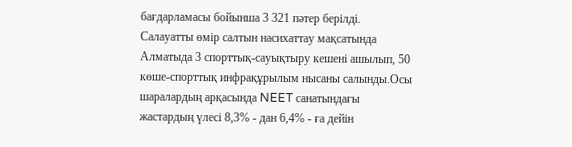бағдарламасы бойынша 3 321 пәтер берілді. Салауатты өмір салтын насихаттау мақсатында Алматыда 3 спорттық-сауықтыру кешені ашылып, 50 көше-спорттық инфрақұрылым нысаны салынды.Осы шаралардың арқасында NEET санатындағы жастардың үлесі 8,3% - дан 6,4% - ға дейін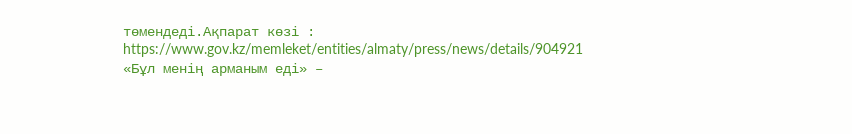төмендеді.Ақпарат көзі : https://www.gov.kz/memleket/entities/almaty/press/news/details/904921
«Бұл менің арманым еді» –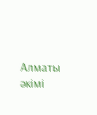Алматы әкімі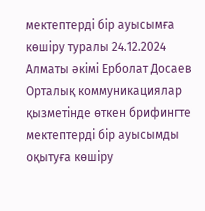мектептерді бір ауысымға көшіру туралы 24.12.2024
Алматы әкімі Ерболат Досаев Орталық коммуникациялар қызметінде өткен брифингте мектептерді бір ауысымды оқытуға көшіру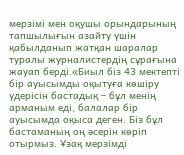мерзімі мен оқушы орындарының тапшылығын азайту үшін қабылданып жатқан шаралар туралы журналистердің сұрағына жауап берді.«Биыл біз 43 мектепті бір ауысымды оқытуға көшіру үдерісін бастадық – бұл менің арманым еді, балалар бір ауысымда оқыса деген. Біз бұл бастаманың оң әсерін көріп отырмыз. Ұзақ мерзімді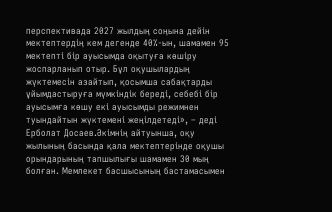перспективада 2027 жылдың соңына дейін мектептердің кем дегенде 40%-ын, шамамен 95 мектепті бір ауысымда оқытуға көшіру жоспарланып отыр. Бұл оқушылардың жүктемесін азайтып, қосымша сабақтарды ұйымдастыруға мүмкіндік береді, себебі бір ауысымға көшу екі ауысымды режимнен туындайтын жүктемені жеңілдетеді», – деді Ерболат Досаев.Әкімнің айтуынша, оқу жылының басында қала мектептерінде оқушы орындарының тапшылығы шамамен 30 мың болған. Мемлекет басшысының бастамасымен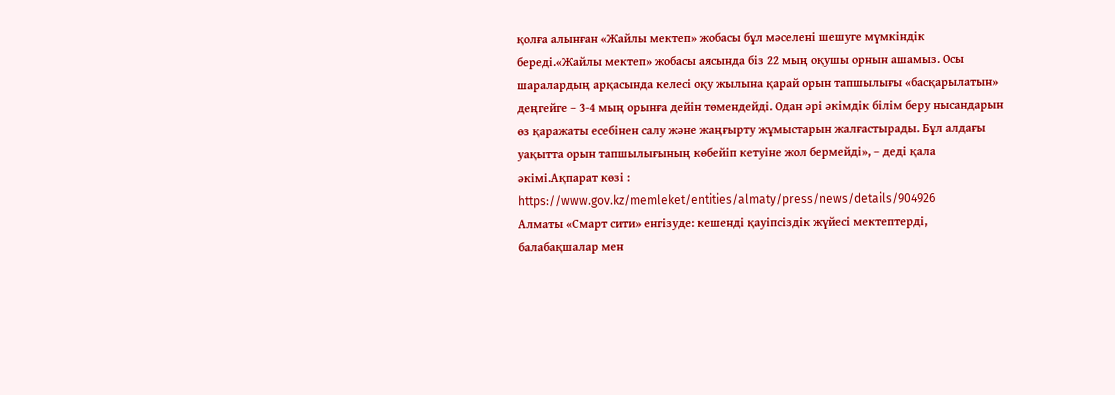қолға алынған «Жайлы мектеп» жобасы бұл мәселені шешуге мүмкіндік береді.«Жайлы мектеп» жобасы аясында біз 22 мың оқушы орнын ашамыз. Осы шаралардың арқасында келесі оқу жылына қарай орын тапшылығы «басқарылатын» деңгейге – 3-4 мың орынға дейін төмендейді. Одан әрі әкімдік білім беру нысандарын өз қаражаты есебінен салу және жаңғырту жұмыстарын жалғастырады. Бұл алдағы уақытта орын тапшылығының көбейіп кетуіне жол бермейді», – деді қала әкімі.Ақпарат көзі : https://www.gov.kz/memleket/entities/almaty/press/news/details/904926
Алматы «Смарт сити» енгізуде: кешенді қауіпсіздік жүйесі мектептерді, балабақшалар мен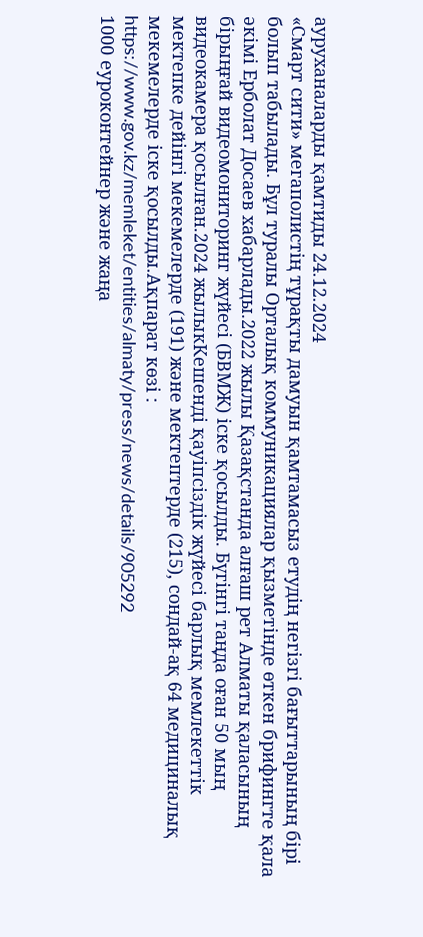ауруханаларды қамтиды 24.12.2024
«Смарт сити» мегаполистің тұрақты дамуын қамтамасыз етудің негізгі бағыттарының бірі болып табылады. Бұл туралы Орталық коммуникациялар қызметінде өткен брифингте қала әкімі Ерболат Досаев хабарлады.2022 жылы Қазақстанда алғаш рет Алматы қаласының бірыңғай видеомониторинг жүйесі (БВМЖ) іске қосылды. Бүгінгі таңда оған 50 мың видеокамера қосылған.2024 жылыкКешенді қауіпсіздік жүйесі барлық мемлекеттік мектепке дейінгі мекемелерде (191) және мектептерде (215), сондай-ақ 64 медициналық мекемелерде іске қосылды.Ақпарат көзі : https://www.gov.kz/memleket/entities/almaty/press/news/details/905292
1000 еуроконтейнер және жаңа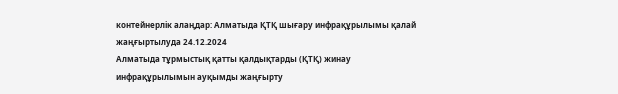контейнерлік алаңдар: Алматыда ҚТҚ шығару инфрақұрылымы қалай жаңғыртылуда 24.12.2024
Алматыда тұрмыстық қатты қалдықтарды (ҚТҚ) жинау инфрақұрылымын ауқымды жаңғырту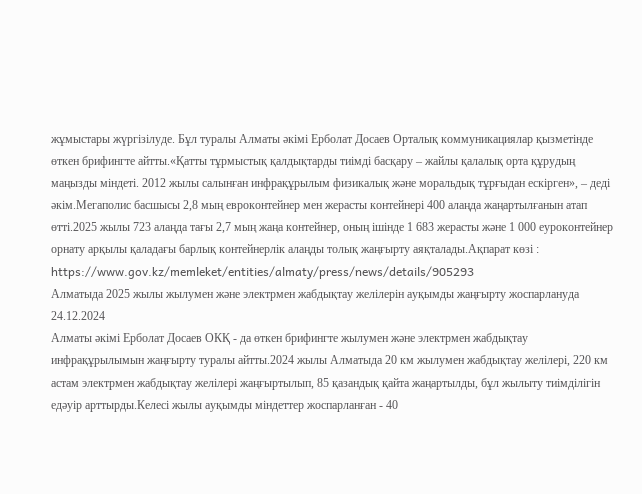жұмыстары жүргізілуде. Бұл туралы Алматы әкімі Ерболат Досаев Орталық коммуникациялар қызметінде өткен брифингте айтты.«Қатты тұрмыстық қалдықтарды тиімді басқару – жайлы қалалық орта құрудың маңызды міндеті. 2012 жылы салынған инфрақұрылым физикалық және моральдық тұрғыдан ескірген», – деді әкім.Мегаполис басшысы 2,8 мың евроконтейнер мен жерасты контейнері 400 алаңда жаңартылғанын атап өтті.2025 жылы 723 алаңда тағы 2,7 мың жаңа контейнер, оның ішінде 1 683 жерасты және 1 000 еуроконтейнер орнату арқылы қаладағы барлық контейнерлік алаңды толық жаңғырту аяқталады.Ақпарат көзі : https://www.gov.kz/memleket/entities/almaty/press/news/details/905293
Алматыда 2025 жылы жылумен және электрмен жабдықтау желілерін ауқымды жаңғырту жоспарлануда 24.12.2024
Алматы әкімі Ерболат Досаев ОКҚ - да өткен брифингте жылумен және электрмен жабдықтау инфрақұрылымын жаңғырту туралы айтты.2024 жылы Алматыда 20 км жылумен жабдықтау желілері, 220 км астам электрмен жабдықтау желілері жаңғыртылып, 85 қазандық қайта жаңартылды, бұл жылыту тиімділігін едәуір арттырды.Келесі жылы ауқымды міндеттер жоспарланған - 40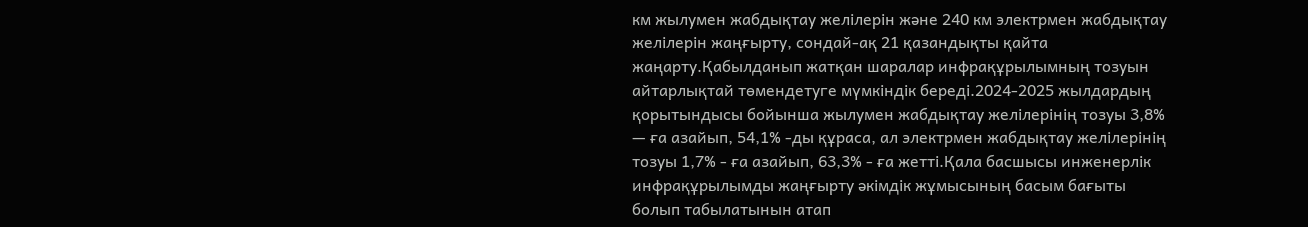км жылумен жабдықтау желілерін және 240 км электрмен жабдықтау желілерін жаңғырту, сондай-ақ 21 қазандықты қайта жаңарту.Қабылданып жатқан шаралар инфрақұрылымның тозуын айтарлықтай төмендетуге мүмкіндік береді.2024-2025 жылдардың қорытындысы бойынша жылумен жабдықтау желілерінің тозуы 3,8% — ға азайып, 54,1% -ды құраса, ал электрмен жабдықтау желілерінің тозуы 1,7% - ға азайып, 63,3% - ға жетті.Қала басшысы инженерлік инфрақұрылымды жаңғырту әкімдік жұмысының басым бағыты болып табылатынын атап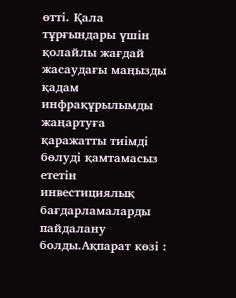өтті. Қала тұрғындары үшін қолайлы жағдай жасаудағы маңызды қадам инфрақұрылымды жаңартуға қаражатты тиімді бөлуді қамтамасыз ететін инвестициялық бағдарламаларды пайдалану болды.Ақпарат көзі :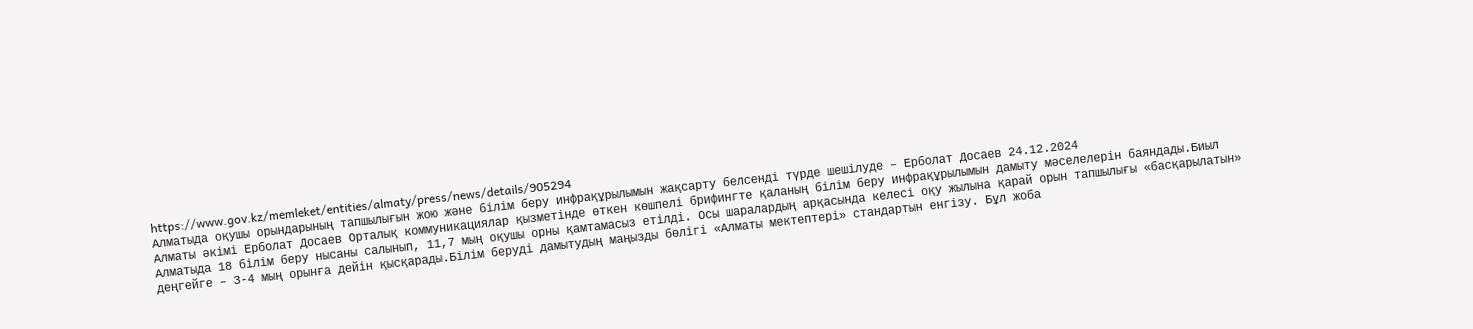https://www.gov.kz/memleket/entities/almaty/press/news/details/905294
Алматыда оқушы орындарының тапшылығын жою және білім беру инфрақұрылымын жақсарту белсенді түрде шешілуде – Ерболат Досаев 24.12.2024
Алматы әкімі Ерболат Досаев Орталық коммуникациялар қызметінде өткен көшпелі брифингте қаланың білім беру инфрақұрылымын дамыту мәселелерін баяндады.Биыл Алматыда 18 білім беру нысаны салынып, 11,7 мың оқушы орны қамтамасыз етілді. Осы шаралардың арқасында келесі оқу жылына қарай орын тапшылығы «басқарылатын» деңгейге – 3-4 мың орынға дейін қысқарады.Білім беруді дамытудың маңызды бөлігі «Алматы мектептері» стандартын енгізу. Бұл жоба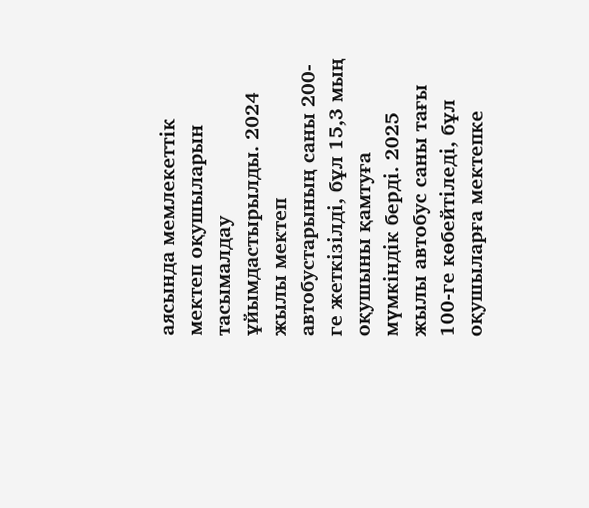аясында мемлекеттік мектеп оқушыларын тасымалдау ұйымдастырылды. 2024 жылы мектеп автобустарының саны 200-ге жеткізілді, бұл 15,3 мың оқушыны қамтуға мүмкіндік берді. 2025 жылы автобус саны тағы 100-ге көбейтіледі, бұл оқушыларға мектепке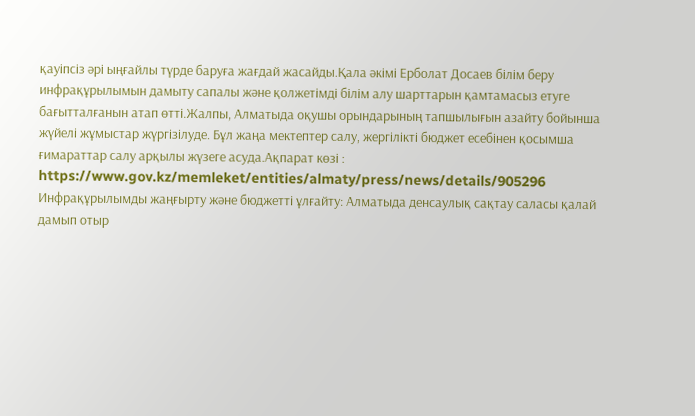қауіпсіз әрі ыңғайлы түрде баруға жағдай жасайды.Қала әкімі Ерболат Досаев білім беру инфрақұрылымын дамыту сапалы және қолжетімді білім алу шарттарын қамтамасыз етуге бағытталғанын атап өтті.Жалпы, Алматыда оқушы орындарының тапшылығын азайту бойынша жүйелі жұмыстар жүргізілуде. Бұл жаңа мектептер салу, жергілікті бюджет есебінен қосымша ғимараттар салу арқылы жүзеге асуда.Ақпарат көзі : https://www.gov.kz/memleket/entities/almaty/press/news/details/905296
Инфрақұрылымды жаңғырту және бюджетті ұлғайту: Алматыда денсаулық сақтау саласы қалай дамып отыр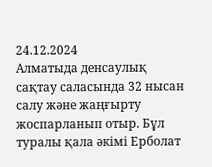24.12.2024
Алматыда денсаулық сақтау саласында 32 нысан салу және жаңғырту жоспарланып отыр. Бұл туралы қала әкімі Ерболат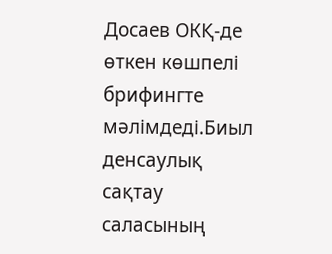Досаев ОКҚ-де өткен көшпелі брифингте мәлімдеді.Биыл денсаулық сақтау саласының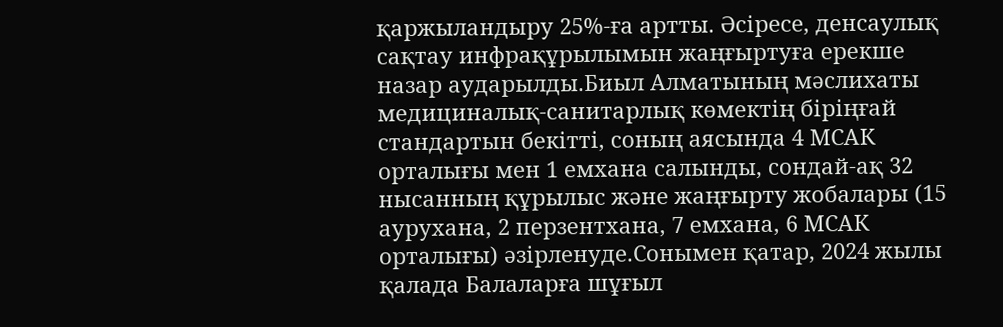қаржыландыру 25%-ға артты. Әсіресе, денсаулық сақтау инфрақұрылымын жаңғыртуға ерекше назар аударылды.Биыл Алматының мәслихаты медициналық-санитарлық көмектің біріңғай стандартын бекітті, соның аясында 4 МСАК орталығы мен 1 емхана салынды, сондай-ақ 32 нысанның құрылыс және жаңғырту жобалары (15 аурухана, 2 перзентхана, 7 емхана, 6 МСАК орталығы) әзірленуде.Сонымен қатар, 2024 жылы қалада Балаларға шұғыл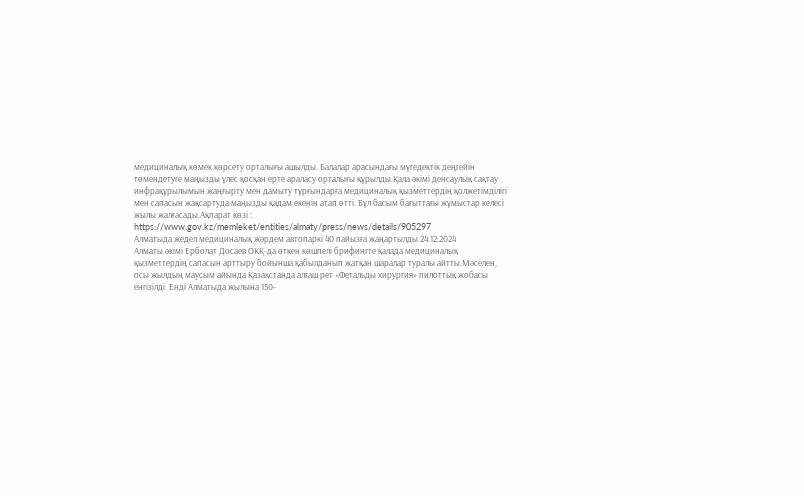медициналық көмек көрсету орталығы ашылды. Балалар арасындағы мүгедектік деңгейін төмендетуге маңызды үлес қосқан ерте араласу орталығы құрылды.Қала әкімі денсаулық сақтау инфрақұрылымын жаңғырту мен дамыту тұрғындарға медициналық қызметтердің қолжетімділігі мен сапасын жақсартуда маңызды қадам екенін атап өтті. Бұл басым бағыттағы жұмыстар келесі жылы жалғасады.Ақпарат көзі : https://www.gov.kz/memleket/entities/almaty/press/news/details/905297
Алматыда жедел медициналық жәрдем автопаркі 40 пайызға жаңартылды 24.12.2024
Алматы әкімі Ерболат Досаев ОКҚ-да өткен көшпелі брифингте қалада медициналық қызметтердің сапасын арттыру бойынша қабылданып жатқан шаралар туралы айтты.Мәселен, осы жылдың маусым айында Қазақстанда алғаш рет «Фетальды хирургия» пилоттық жобасы енгізілді. Енді Алматыда жылына 150-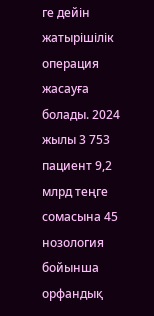ге дейін жатырішілік операция жасауға болады. 2024 жылы 3 753 пациент 9,2 млрд теңге сомасына 45 нозология бойынша орфандық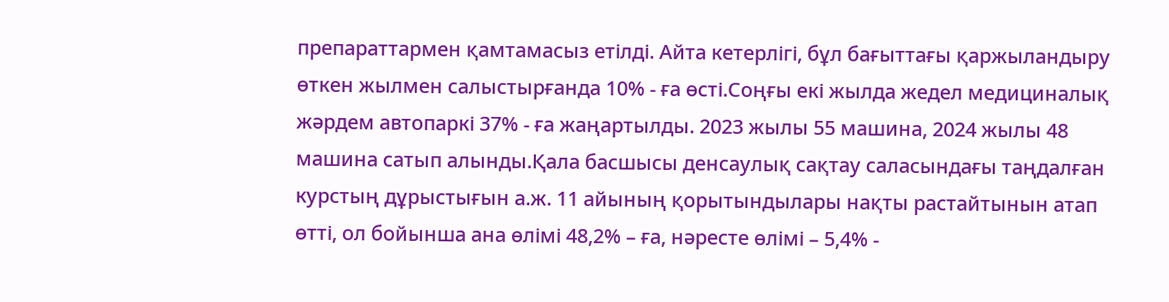препараттармен қамтамасыз етілді. Айта кетерлігі, бұл бағыттағы қаржыландыру өткен жылмен салыстырғанда 10% - ға өсті.Соңғы екі жылда жедел медициналық жәрдем автопаркі 37% - ға жаңартылды. 2023 жылы 55 машина, 2024 жылы 48 машина сатып алынды.Қала басшысы денсаулық сақтау саласындағы таңдалған курстың дұрыстығын а.ж. 11 айының қорытындылары нақты растайтынын атап өтті, ол бойынша ана өлімі 48,2% – ға, нәресте өлімі – 5,4% -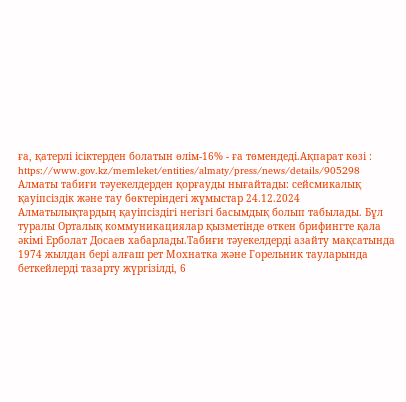ға, қатерлі ісіктерден болатын өлім-16% - ға төмендеді.Ақпарат көзі : https://www.gov.kz/memleket/entities/almaty/press/news/details/905298
Алматы табиғи тәуекелдерден қорғауды нығайтады: сейсмикалық қауіпсіздік және тау бөктеріндегі жұмыстар 24.12.2024
Алматылықтардың қауіпсіздігі негізгі басымдық болып табылады. Бұл туралы Орталық коммуникациялар қызметінде өткен брифингте қала әкімі Ерболат Досаев хабарлады.Табиғи тәуекелдерді азайту мақсатында 1974 жылдан бері алғаш рет Мохнатка және Горельник тауларында беткейлерді тазарту жүргізілді, 6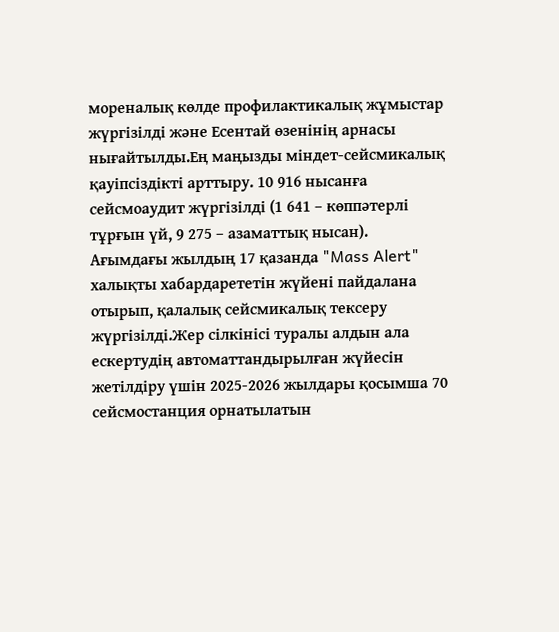мореналық көлде профилактикалық жұмыстар жүргізілді және Есентай өзенінің арнасы нығайтылды.Ең маңызды міндет-сейсмикалық қауіпсіздікті арттыру. 10 916 нысанға сейсмоаудит жүргізілді (1 641 – көппәтерлі тұрғын үй, 9 275 – азаматтық нысан). Ағымдағы жылдың 17 қазанда "Mass Alert" халықты хабардарететін жүйені пайдалана отырып, қалалық сейсмикалық тексеру жүргізілді.Жер сілкінісі туралы алдын ала ескертудің автоматтандырылған жүйесін жетілдіру үшін 2025-2026 жылдары қосымша 70 сейсмостанция орнатылатын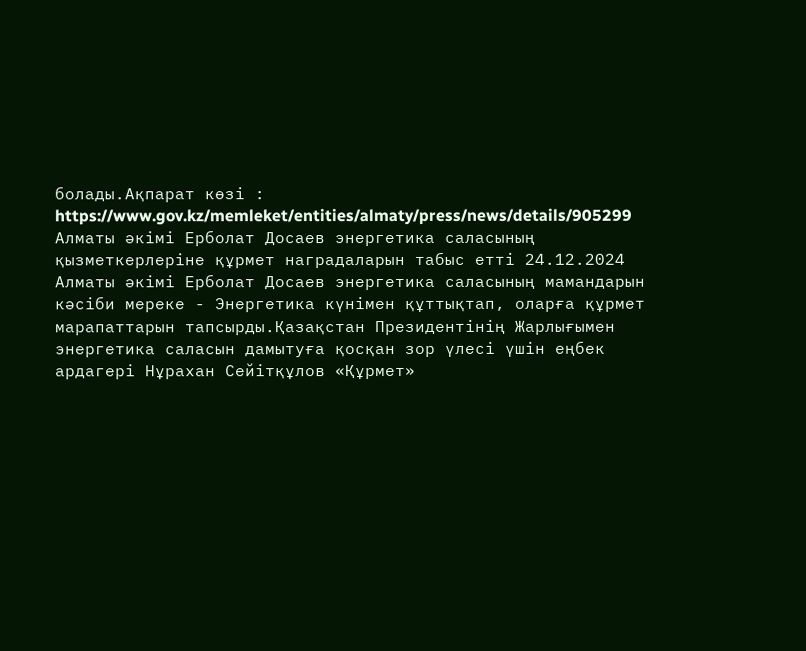болады.Ақпарат көзі : https://www.gov.kz/memleket/entities/almaty/press/news/details/905299
Алматы әкімі Ерболат Досаев энергетика саласының қызметкерлеріне құрмет наградаларын табыс етті 24.12.2024
Алматы әкімі Ерболат Досаев энергетика саласының мамандарын кәсіби мереке - Энергетика күнімен құттықтап, оларға құрмет марапаттарын тапсырды.Қазақстан Президентінің Жарлығымен энергетика саласын дамытуға қосқан зор үлесі үшін еңбек ардагері Нұрахан Сейітқұлов «Құрмет»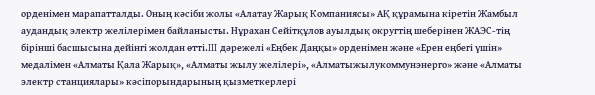орденімен марапатталды. Оның кәсіби жолы «Алатау Жарық Компаниясы» АҚ құрамына кіретін Жамбыл аудандық электр желілерімен байланысты. Нұрахан Сейітқұлов ауылдық округтің шеберінен ЖАЭС-тің бірінші басшысына дейінгі жолдан өтті.III дәрежелі «Еңбек Даңқы» орденімен және «Ерен еңбегі үшін» медалімен «Алматы Қала Жарық», «Алматы жылу желілері», «Алматыжылукоммунэнерго» және «Алматы электр станциялары» кәсіпорындарының қызметкерлері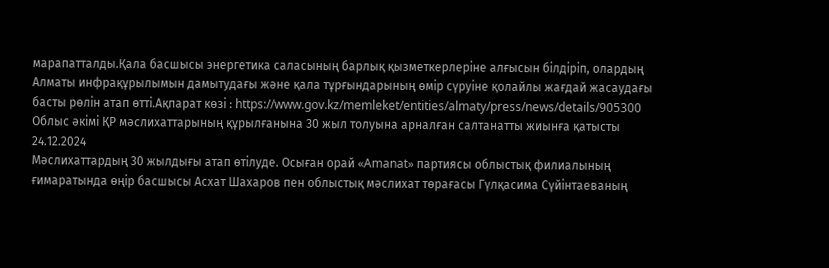марапатталды.Қала басшысы энергетика саласының барлық қызметкерлеріне алғысын білдіріп, олардың Алматы инфрақұрылымын дамытудағы және қала тұрғындарының өмір сүруіне қолайлы жағдай жасаудағы басты рөлін атап өтті.Ақпарат көзі : https://www.gov.kz/memleket/entities/almaty/press/news/details/905300
Облыс әкімі ҚР мәслихаттарының құрылғанына 30 жыл толуына арналған салтанатты жиынға қатысты 24.12.2024
Мәслихаттардың 30 жылдығы атап өтілуде. Осыған орай «Amanat» партиясы облыстық филиалының ғимаратында өңір басшысы Асхат Шахаров пен облыстық мәслихат төрағасы Гүлқасима Сүйінтаеваның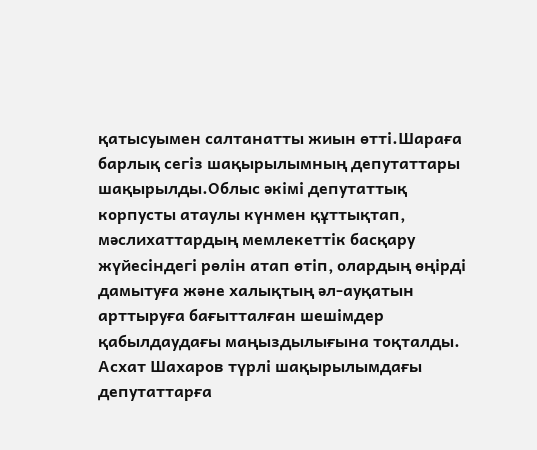қатысуымен салтанатты жиын өтті.Шараға барлық сегіз шақырылымның депутаттары шақырылды.Облыс әкімі депутаттық корпусты атаулы күнмен құттықтап, мәслихаттардың мемлекеттік басқару жүйесіндегі рөлін атап өтіп, олардың өңірді дамытуға және халықтың әл-ауқатын арттыруға бағытталған шешімдер қабылдаудағы маңыздылығына тоқталды. Асхат Шахаров түрлі шақырылымдағы депутаттарға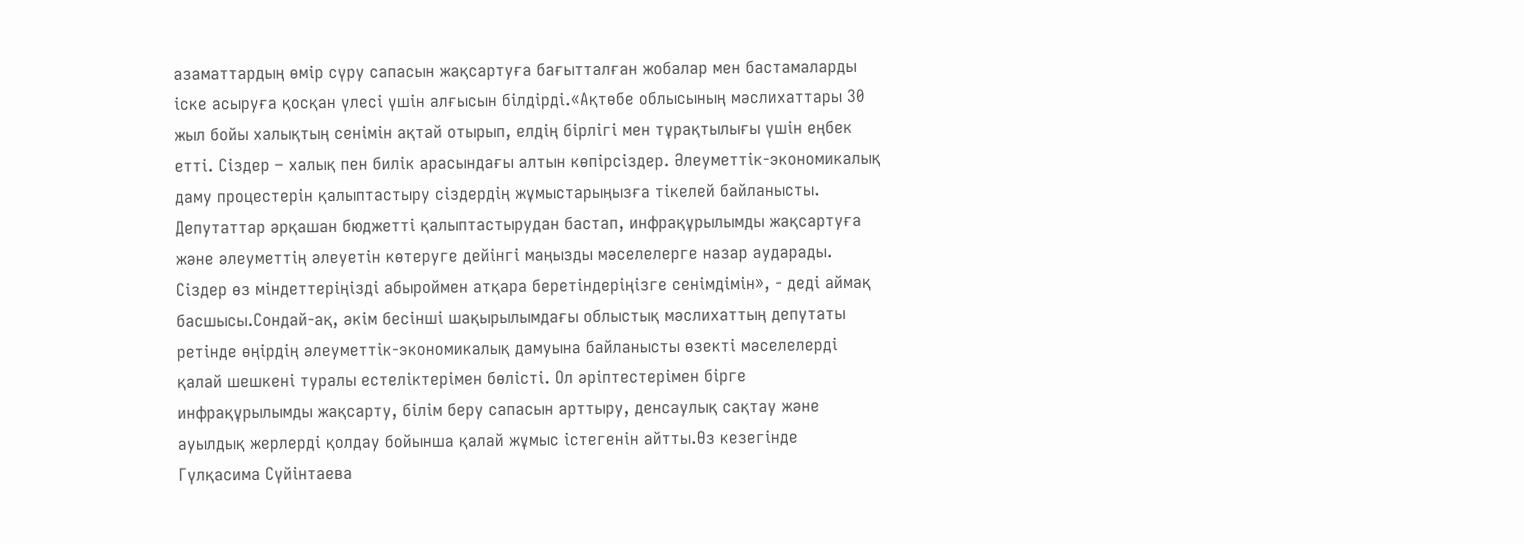азаматтардың өмір сүру сапасын жақсартуға бағытталған жобалар мен бастамаларды іске асыруға қосқан үлесі үшін алғысын білдірді.«Ақтөбе облысының мәслихаттары 30 жыл бойы халықтың сенімін ақтай отырып, елдің бірлігі мен тұрақтылығы үшін еңбек етті. Сіздер – халық пен билік арасындағы алтын көпірсіздер. Әлеуметтік-экономикалық даму процестерін қалыптастыру сіздердің жұмыстарыңызға тікелей байланысты. Депутаттар әрқашан бюджетті қалыптастырудан бастап, инфрақұрылымды жақсартуға және әлеуметтің әлеуетін көтеруге дейінгі маңызды мәселелерге назар аударады. Сіздер өз міндеттеріңізді абыроймен атқара беретіндеріңізге сенімдімін», - деді аймақ басшысы.Сондай-ақ, әкім бесінші шақырылымдағы облыстық мәслихаттың депутаты ретінде өңірдің әлеуметтік-экономикалық дамуына байланысты өзекті мәселелерді қалай шешкені туралы естеліктерімен бөлісті. Ол әріптестерімен бірге инфрақұрылымды жақсарту, білім беру сапасын арттыру, денсаулық сақтау және ауылдық жерлерді қолдау бойынша қалай жұмыс істегенін айтты.Өз кезегінде Гүлқасима Сүйінтаева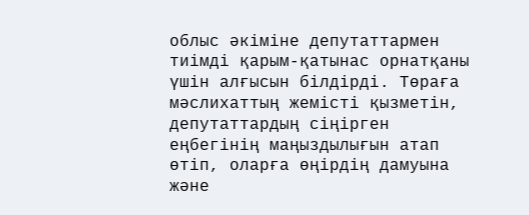облыс әкіміне депутаттармен тиімді қарым-қатынас орнатқаны үшін алғысын білдірді. Төраға мәслихаттың жемісті қызметін, депутаттардың сіңірген еңбегінің маңыздылығын атап өтіп, оларға өңірдің дамуына және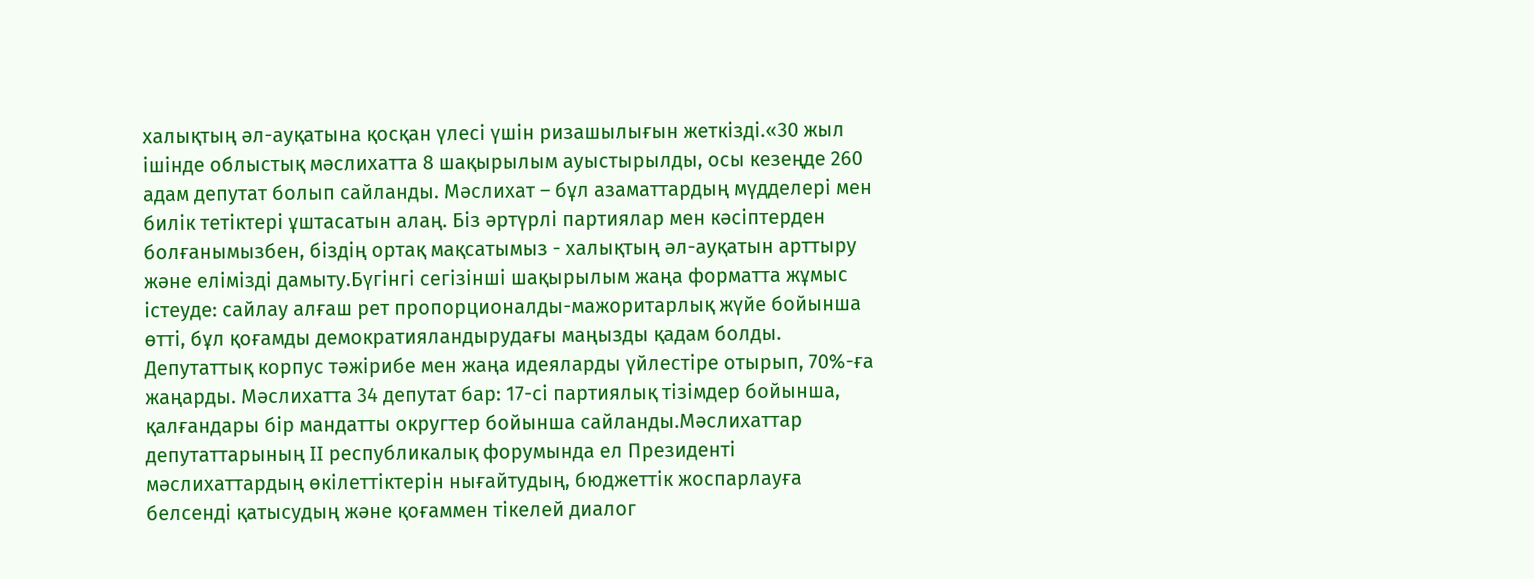халықтың әл-ауқатына қосқан үлесі үшін ризашылығын жеткізді.«30 жыл ішінде облыстық мәслихатта 8 шақырылым ауыстырылды, осы кезеңде 260 адам депутат болып сайланды. Мәслихат – бұл азаматтардың мүдделері мен билік тетіктері ұштасатын алаң. Біз әртүрлі партиялар мен кәсіптерден болғанымызбен, біздің ортақ мақсатымыз - халықтың әл-ауқатын арттыру және елімізді дамыту.Бүгінгі сегізінші шақырылым жаңа форматта жұмыс істеуде: сайлау алғаш рет пропорционалды-мажоритарлық жүйе бойынша өтті, бұл қоғамды демократияландырудағы маңызды қадам болды. Депутаттық корпус тәжірибе мен жаңа идеяларды үйлестіре отырып, 70%-ға жаңарды. Мәслихатта 34 депутат бар: 17-сі партиялық тізімдер бойынша, қалғандары бір мандатты округтер бойынша сайланды.Мәслихаттар депутаттарының II республикалық форумында ел Президенті мәслихаттардың өкілеттіктерін нығайтудың, бюджеттік жоспарлауға белсенді қатысудың және қоғаммен тікелей диалог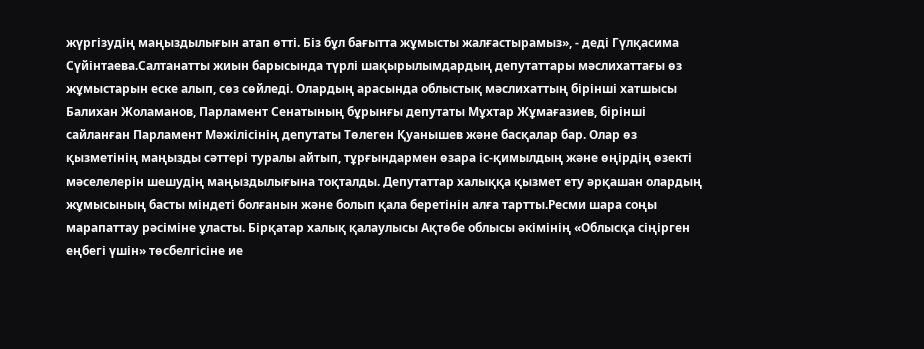жүргізудің маңыздылығын атап өтті. Біз бұл бағытта жұмысты жалғастырамыз», - деді Гүлқасима Сүйінтаева.Салтанатты жиын барысында түрлі шақырылымдардың депутаттары мәслихаттағы өз жұмыстарын еске алып, сөз сөйледі. Олардың арасында облыстық мәслихаттың бірінші хатшысы Балихан Жоламанов, Парламент Сенатының бұрынғы депутаты Мұхтар Жұмағазиев, бірінші сайланған Парламент Мәжілісінің депутаты Төлеген Қуанышев және басқалар бар. Олар өз қызметінің маңызды сәттері туралы айтып, тұрғындармен өзара іс-қимылдың және өңірдің өзекті мәселелерін шешудің маңыздылығына тоқталды. Депутаттар халыққа қызмет ету әрқашан олардың жұмысының басты міндеті болғанын және болып қала беретінін алға тартты.Ресми шара соңы марапаттау рәсіміне ұласты. Бірқатар халық қалаулысы Ақтөбе облысы әкімінің «Облысқа сіңірген еңбегі үшін» төсбелгісіне ие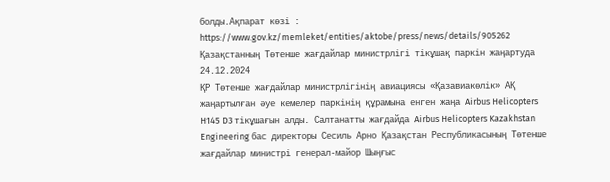болды.Ақпарат көзі : https://www.gov.kz/memleket/entities/aktobe/press/news/details/905262
Қазақстанның Төтенше жағдайлар министрлігі тікұшақ паркін жаңартуда 24.12.2024
ҚР Төтенше жағдайлар министрлігінің авиациясы «Қазавиакөлік» АҚ жаңартылған әуе кемелер паркінің құрамына енген жаңа Airbus Helicopters H145 D3 тікұшағын алды. Салтанатты жағдайда Airbus Helicopters Kazakhstan Engineering бас директоры Сесиль Арно Қазақстан Республикасының Төтенше жағдайлар министрі генерал-майор Шыңғыс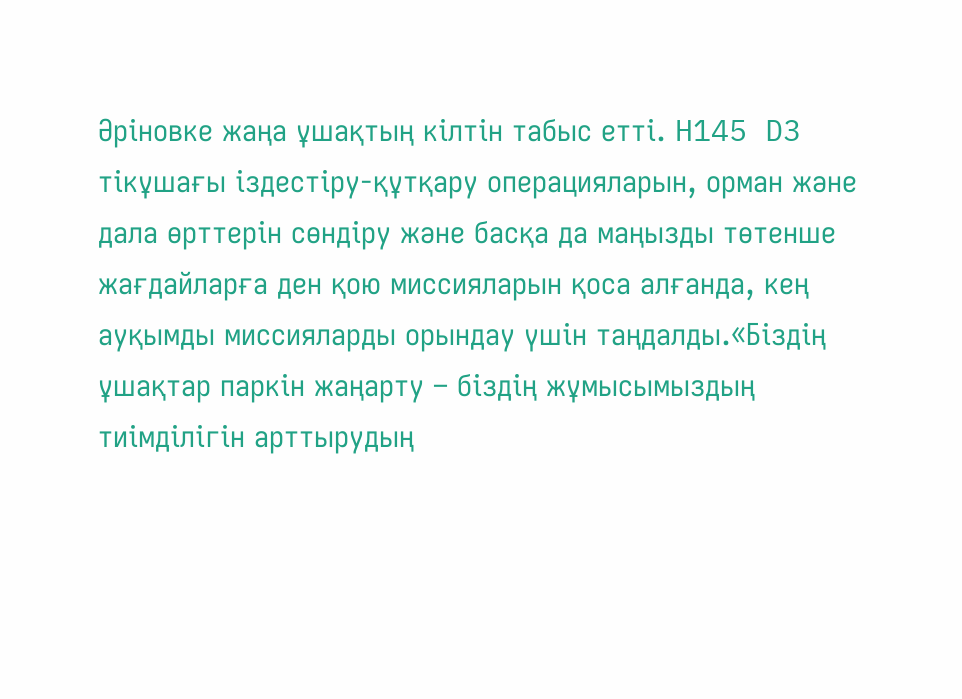Әріновке жаңа ұшақтың кілтін табыс етті. H145 D3 тікұшағы іздестіру-құтқару операцияларын, орман және дала өрттерін сөндіру және басқа да маңызды төтенше жағдайларға ден қою миссияларын қоса алғанда, кең ауқымды миссияларды орындау үшін таңдалды.«Біздің ұшақтар паркін жаңарту – біздің жұмысымыздың тиімділігін арттырудың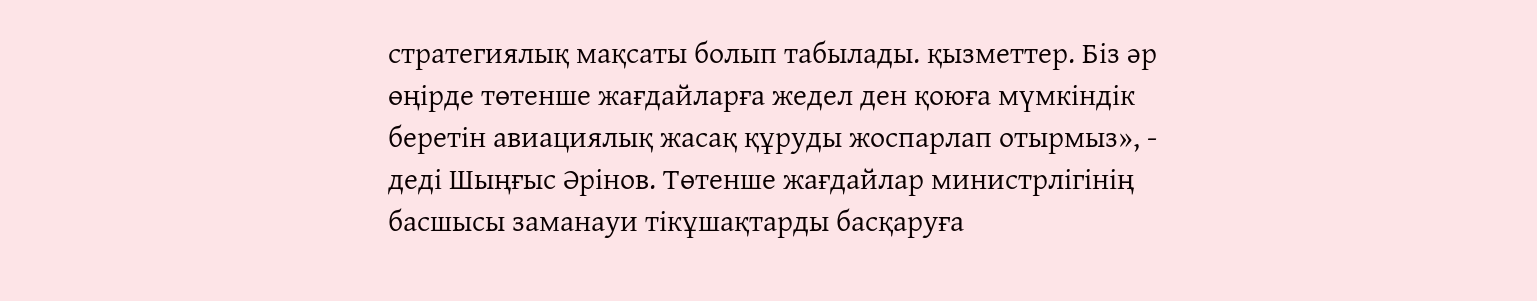стратегиялық мақсаты болып табылады. қызметтер. Біз әр өңірде төтенше жағдайларға жедел ден қоюға мүмкіндік беретін авиациялық жасақ құруды жоспарлап отырмыз», - деді Шыңғыс Әрінов. Төтенше жағдайлар министрлігінің басшысы заманауи тікұшақтарды басқаруға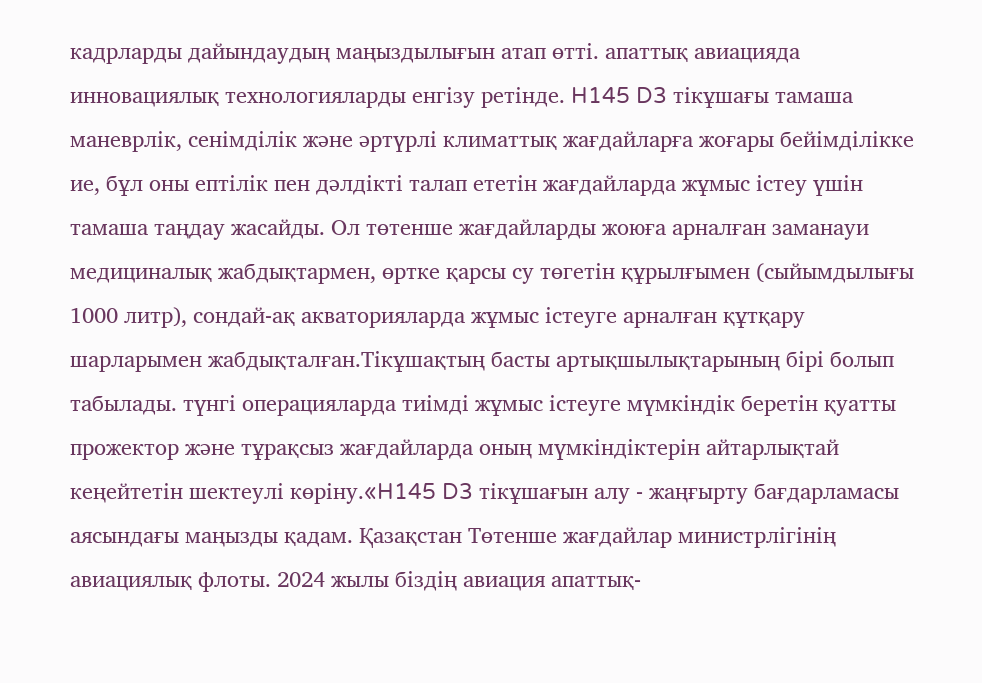кадрларды дайындаудың маңыздылығын атап өтті. апаттық авиацияда инновациялық технологияларды енгізу ретінде. H145 D3 тікұшағы тамаша маневрлік, сенімділік және әртүрлі климаттық жағдайларға жоғары бейімділікке ие, бұл оны ептілік пен дәлдікті талап ететін жағдайларда жұмыс істеу үшін тамаша таңдау жасайды. Ол төтенше жағдайларды жоюға арналған заманауи медициналық жабдықтармен, өртке қарсы су төгетін құрылғымен (сыйымдылығы 1000 литр), сондай-ақ акваторияларда жұмыс істеуге арналған құтқару шарларымен жабдықталған.Тікұшақтың басты артықшылықтарының бірі болып табылады. түнгі операцияларда тиімді жұмыс істеуге мүмкіндік беретін қуатты прожектор және тұрақсыз жағдайларда оның мүмкіндіктерін айтарлықтай кеңейтетін шектеулі көріну.«H145 D3 тікұшағын алу - жаңғырту бағдарламасы аясындағы маңызды қадам. Қазақстан Төтенше жағдайлар министрлігінің авиациялық флоты. 2024 жылы біздің авиация апаттық-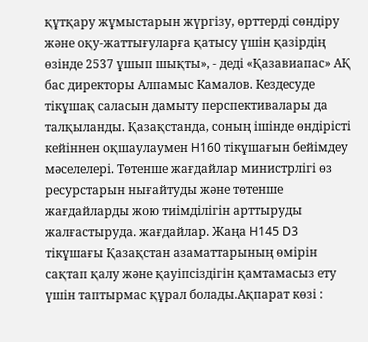құтқару жұмыстарын жүргізу, өрттерді сөндіру және оқу-жаттығуларға қатысу үшін қазірдің өзінде 2537 ұшып шықты», - деді «Қазавиапас» АҚ бас директоры Алпамыс Камалов. Кездесуде тікұшақ саласын дамыту перспективалары да талқыланды. Қазақстанда, соның ішінде өндірісті кейіннен оқшаулаумен H160 тікұшағын бейімдеу мәселелері. Төтенше жағдайлар министрлігі өз ресурстарын нығайтуды және төтенше жағдайларды жою тиімділігін арттыруды жалғастыруда. жағдайлар. Жаңа H145 D3 тікұшағы Қазақстан азаматтарының өмірін сақтап қалу және қауіпсіздігін қамтамасыз ету үшін таптырмас құрал болады.Ақпарат көзі :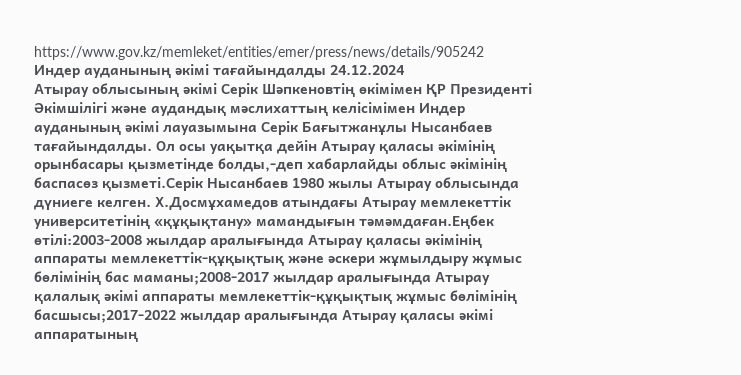https://www.gov.kz/memleket/entities/emer/press/news/details/905242
Индер ауданының әкімі тағайындалды 24.12.2024
Атырау облысының әкімі Серік Шәпкеновтің өкімімен ҚР Президенті Әкімшілігі және аудандық мәслихаттың келісімімен Индер ауданының әкімі лауазымына Серік Бағытжанұлы Нысанбаев тағайындалды. Ол осы уақытқа дейін Атырау қаласы әкімінің орынбасары қызметінде болды,-деп хабарлайды облыс әкімінің баспасөз қызметі.Серік Нысанбаев 1980 жылы Атырау облысында дүниеге келген. Х.Досмұхамедов атындағы Атырау мемлекеттік университетінің «құқықтану» мамандығын тәмәмдаған.Еңбек өтілі:2003-2008 жылдар аралығында Атырау қаласы әкімінің аппараты мемлекеттік-құқықтық және әскери жұмылдыру жұмыс бөлімінің бас маманы;2008-2017 жылдар аралығында Атырау қалалық әкімі аппараты мемлекеттік-құқықтық жұмыс бөлімінің басшысы;2017-2022 жылдар аралығында Атырау қаласы әкімі аппаратының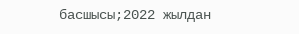басшысы;2022 жылдан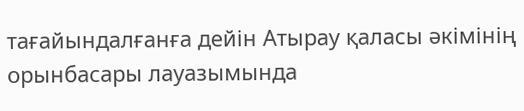тағайындалғанға дейін Атырау қаласы әкімінің орынбасары лауазымында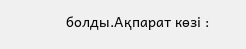болды.Ақпарат көзі :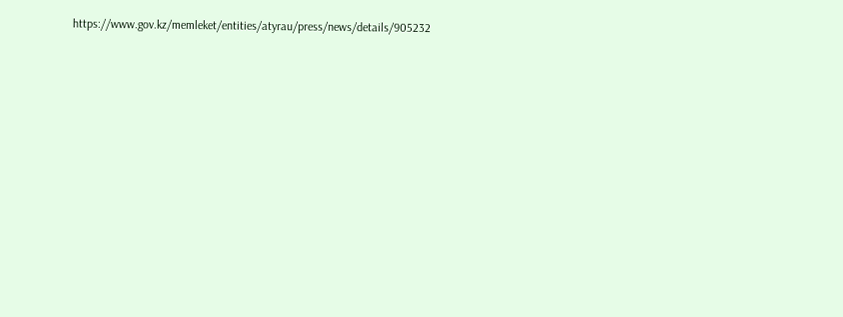https://www.gov.kz/memleket/entities/atyrau/press/news/details/905232